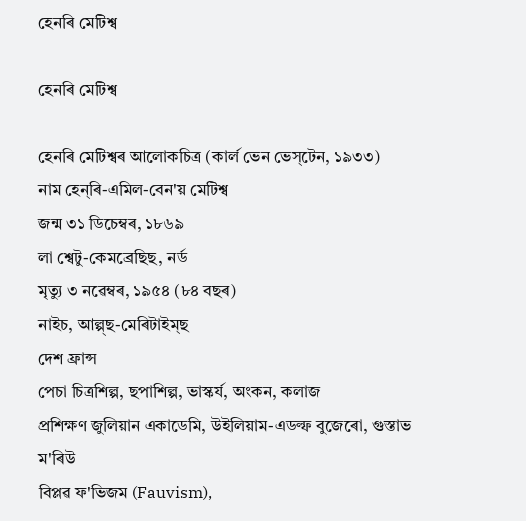হেনৰি মেটিশ্ব

হেনৰি মেটিশ্ব

হেনৰি মেটিশ্বৰ আলোকচিত্ৰ (কাৰ্ল ভেন ভেস্‌টেন, ১৯৩৩)
নাম হেন্‌ৰি-এমিল-বেন'য় মেটিশ্ব
জন্ম ৩১ ডিচেম্বৰ, ১৮৬৯
লা শ্বেটু-কেমব্ৰেছিছ, নৰ্ড
মৃত্যু ৩ নৱেম্বৰ, ১৯৫৪ (৮৪ বছৰ)
নাইচ, আল্প্‌ছ-মেৰিটাইম্‌ছ
দেশ ফ্ৰান্স
পেচা চিত্ৰশিল্প, ছপাশিল্প, ভাস্কৰ্য, অংকন, কলাজ
প্ৰশিক্ষণ জুলিয়ান একাডেমি, উইলিয়াম-এডল্ফ বুজেৰো, গুস্তাভ ম'ৰিউ
বিপ্লৱ ফ'ভিজম (Fauvism),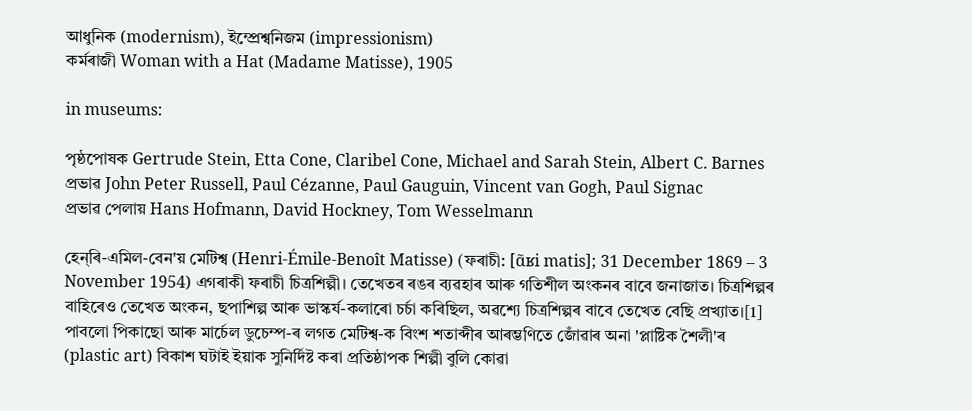আধুনিক (modernism), ইম্প্ৰেশ্বনিজম (impressionism)
কৰ্মৰাজী Woman with a Hat (Madame Matisse), 1905

in museums:

পৃষ্ঠপোষক Gertrude Stein, Etta Cone, Claribel Cone, Michael and Sarah Stein, Albert C. Barnes
প্ৰভাৱ John Peter Russell, Paul Cézanne, Paul Gauguin, Vincent van Gogh, Paul Signac
প্ৰভাৱ পেলায় Hans Hofmann, David Hockney, Tom Wesselmann

হেন্‌ৰি-এমিল-বেন'য় মেটিশ্ব (Henri-Émile-Benoît Matisse) (ফৰাচী: [ɑ̃ʁi matis]; 31 December 1869 – 3 November 1954) এগৰাকী ফৰাচী চিত্ৰশিল্পী। তেখেতৰ ৰঙৰ ব্যৱহাৰ আৰু গতিশীল অংকনৰ বাবে জনাজাত। চিত্ৰশিল্পৰ বাহিৰেও তেখেত অংকন, ছপাশিল্প আৰু ভাস্কৰ্য-কলাৰো চৰ্চা কৰিছিল, অৱশ্যে চিত্ৰশিল্পৰ বাবে তেখেত বেছি প্ৰখ্যাত।[1] পাবলো পিকাছো আৰু মাৰ্চেল ডুচেম্প-ৰ লগত মেটিশ্ব-ক বিংশ শতাব্দীৰ আৰম্ভণিতে জোঁৱাৰ অনা 'প্লাষ্টিক শৈলী'ৰ (plastic art) বিকাশ ঘটাই ইয়াক সুনিৰ্দিষ্ট কৰা প্ৰতিষ্ঠাপক শিল্পী বুলি কোৱা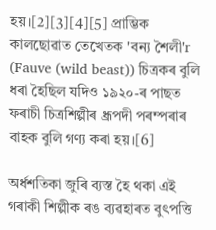হয়।[2][3][4][5] প্ৰাম্ভিক কালছোৱাত তেখেতক 'বন্য শৈলী'r (Fauve (wild beast)) চিত্ৰকৰ বুলি ধৰা হৈছিল যদিও ১৯২০-ৰ পাছত ফৰাচী চিত্ৰশিল্পীৰ ধ্ৰূপদী পৰম্পৰাৰ বাহক বুলি গণ্য কৰা হয়।[6]

অৰ্ধশতিকা জুৰি ব্যস্ত হৈ থকা এই গৰাকী শিল্পীক ৰঙ ব্যৱহাৰত বুৎপত্তি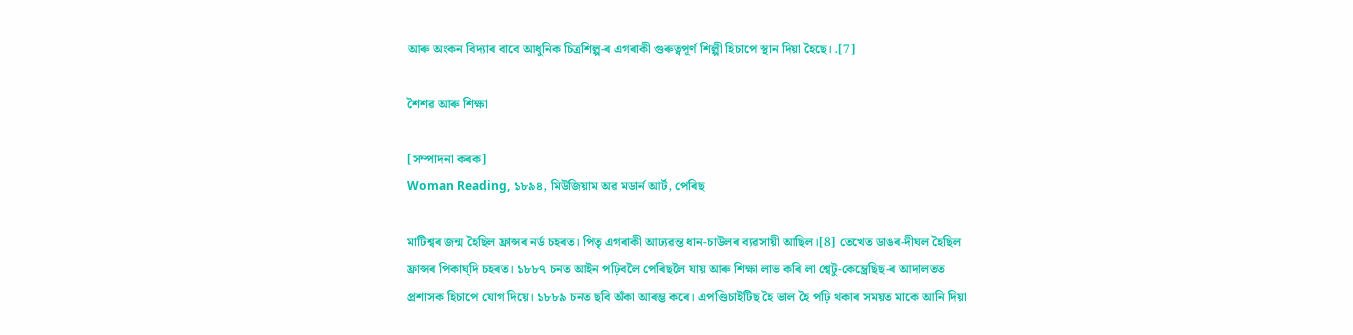আৰু অংকন বিদ্যাৰ বাবে আধুনিক চিত্ৰশিল্প-ৰ এগৰাকী গুৰুত্বপূৰ্ণ শিল্পী হিচাপে স্থান দিয়া হৈছে। .[7]

শৈশৱ আৰু শিক্ষা

[সম্পাদনা কৰক]
Woman Reading, ১৮৯৪, মিউজিয়াম অৱ মডাৰ্ন আৰ্ট, পেৰিছ

মাটিশ্বৰ জন্ম হৈছিল ফ্ৰান্সৰ নৰ্ড চহৰত। পিতৃ এগৰাকী আঢ্যৱন্ত ধান-চাউলৰ ব্যৱসায়ী আছিল।[8] তেখেত ডাঙৰ-দীঘল হৈছিল ফ্ৰান্সৰ পিকাঘ্‌দি চহৰত। ১৮৮৭ চনত আইন পঢ়িবলৈ পেৰিছলৈ যায় আৰু শিক্ষা লাভ কৰি লা শ্বেটু-কেম্ব্ৰেছিছ-ৰ আদালতত প্ৰশাসক হিচাপে যোগ দিয়ে। ১৮৮৯ চনত ছবি অঁকা আৰম্ভ কৰে। এপণ্ডিচাইটিছ হৈ ভাল হৈ পঢ়ি থকাৰ সময়ত মাকে আনি দিয়া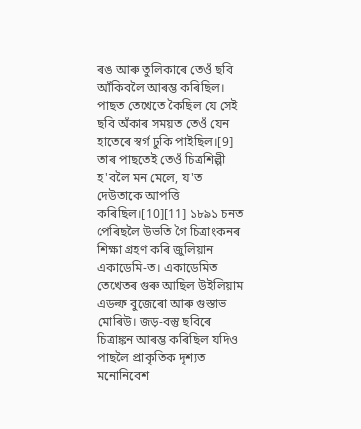ৰঙ আৰু তুলিকাৰে তেওঁ ছবি আঁকিবলৈ আৰম্ভ কৰিছিল। পাছত তেখেতে কৈছিল যে সেই ছবি অঁকাৰ সময়ত তেওঁ যেন হাতেৰে স্বৰ্গ ঢুকি পাইছিল।[9] তাৰ পাছতেই তেওঁ চিত্ৰশিল্পী হ'বলৈ মন মেলে, য'ত দেউতাকে আপত্তি কৰিছিল।[10][11] ১৮৯১ চনত পেৰিছলৈ উভতি গৈ চিত্ৰাংকনৰ শিক্ষা গ্ৰহণ কৰি জুলিয়ান একাডেমি-ত। একাডেমিত তেখেতৰ গুৰু আছিল উইলিয়াম এডল্ফ বুজেৰো আৰু গুস্তাভ মোৰিউ। জড়-বস্তু ছবিৰে চিত্ৰাঙ্কন আৰম্ভ কৰিছিল যদিও পাছলৈ প্ৰাকৃতিক দৃশ্যত মনোনিবেশ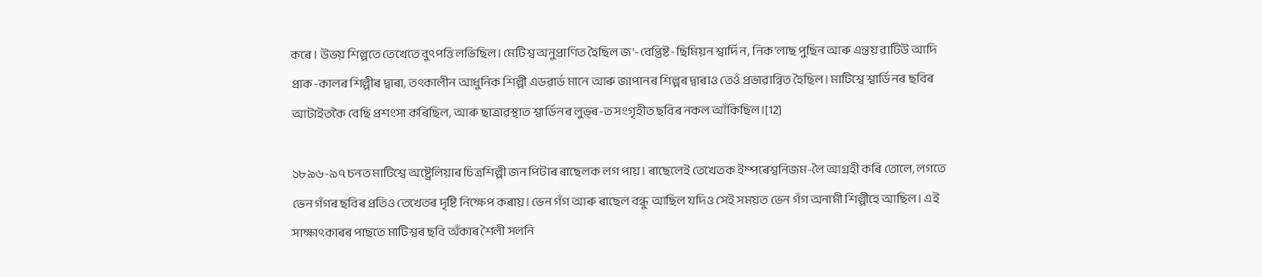কৰে। উভয় শিল্পতে তেখেতে বুৎপত্তি লভিছিল। মেটিশ্ব অনুপ্ৰাণিত হৈছিল জ'-বেপ্তিষ্ট-ছিমিয়ন শ্বাৰ্দিন, নিক'লাছ পুছিন আৰু এন্তয় ৱাটিউ আদি প্ৰাক-কালৰ শিল্পীৰ দ্বাৰা, তৎকালীন আধুনিক শিল্পী এডৱাৰ্ড মানে আৰু জাপানৰ শিল্পৰ দ্বাৰাও তেওঁ প্ৰভাৱান্বিত হৈছিল। মাটিশ্বে শ্বাৰ্ডিনৰ ছবিৰ আটাইতকৈ বেছি প্ৰশংসা কৰিছিল, আৰু ছাত্ৰাৱস্থাত শ্বাৰ্ডিনৰ লুভ্‌ৰ-ত সংগৃহীত ছবিৰ নকল আঁকিছিল।[12]

১৮৯৬-৯৭ চনত মাটিশ্বে অষ্ট্ৰেলিয়াৰ চিত্ৰশিল্পী জন পিটাৰ ৰাছেলক লগ পায়। ৰাছেলেই তেখেতক ইম্পৰেশ্বনিজম-লৈ আগ্ৰহী কৰি তোলে, লগতে ভেন গঁগৰ ছবিৰ প্ৰতিও তেখেতৰ দৃষ্টি নিক্ষেপ কৰায়। ভেন গঁগ আৰু ৰাছেল বন্ধু আছিল যদিও সেই সময়ত ভেন গঁগ অনামী শিল্পীহে আছিল। এই সাক্ষাৎকাৰৰ পাছতে মাটিশ্বৰ ছবি অঁকাৰ শৈলী সলনি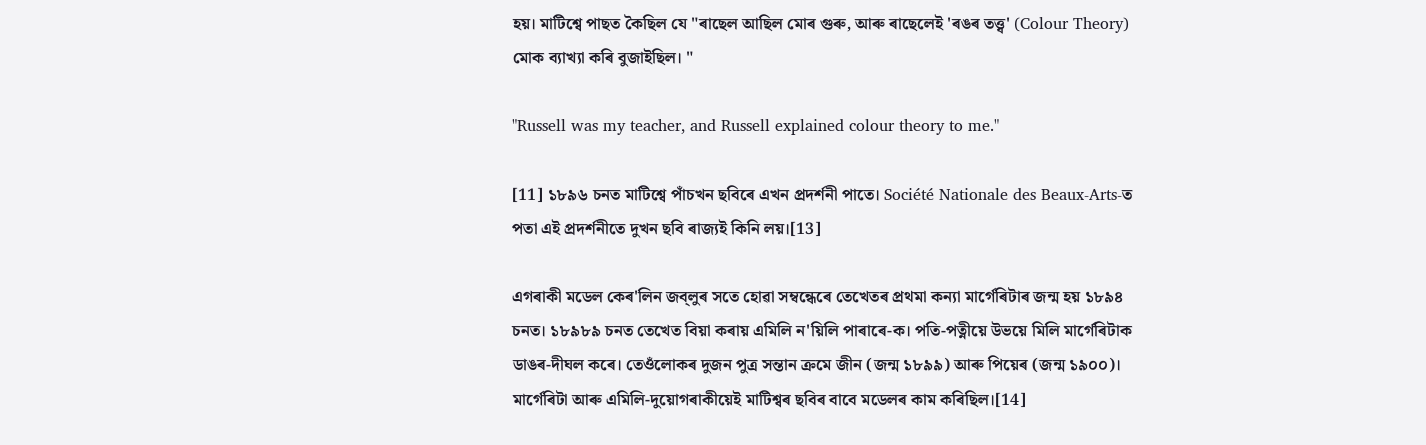হয়। মাটিশ্বে পাছত কৈছিল যে "ৰাছেল আছিল মোৰ গুৰু, আৰু ৰাছেলেই 'ৰঙৰ তত্ত্ব' (Colour Theory) মোক ব্যাখ্যা কৰি বুজাইছিল। "

"Russell was my teacher, and Russell explained colour theory to me."

[11] ১৮৯৬ চনত মাটিশ্বে পাঁচখন ছবিৰে এখন প্ৰদৰ্শনী পাতে। Société Nationale des Beaux-Arts-ত পতা এই প্ৰদৰ্শনীতে দুখন ছবি ৰাজ্যই কিনি লয়।[13]

এগৰাকী মডেল কেৰ'লিন জব্‌লুৰ সতে হোৱা সম্বন্ধেৰে তেখেতৰ প্ৰথমা কন্যা মাৰ্গেৰিটাৰ জন্ম হয় ১৮৯৪ চনত। ১৮৯৮৯ চনত তেখেত বিয়া কৰায় এমিলি ন'য়িলি পাৰাৰে-ক। পতি-পত্নীয়ে উভয়ে মিলি মাৰ্গেৰিটাক ডাঙৰ-দীঘল কৰে। তেওঁলোকৰ দুজন পুত্ৰ সন্তান ক্ৰমে জীন (জন্ম ১৮৯৯) আৰু পিয়েৰ (জন্ম ১৯০০)। মাৰ্গেৰিটা আৰু এমিলি-দুয়োগৰাকীয়েই মাটিশ্বৰ ছবিৰ বাবে মডেলৰ কাম কৰিছিল।[14]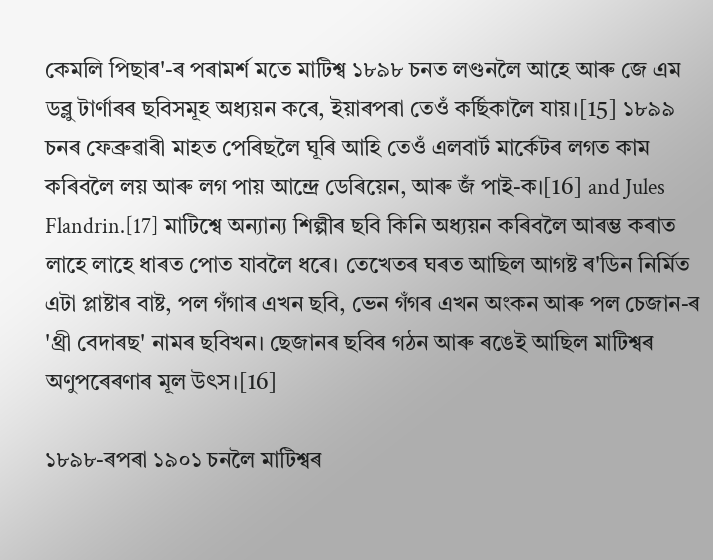কেমলি পিছাৰ'-ৰ পৰামৰ্শ মতে মাটিশ্ব ১৮৯৮ চনত লণ্ডনলৈ আহে আৰু জে এম ডব্লু টাৰ্ণাৰৰ ছবিসমূহ অধ্যয়ন কৰে, ইয়াৰপৰা তেওঁ কৰ্ছিকালৈ যায়।[15] ১৮৯৯ চনৰ ফেব্ৰুৱাৰী মাহত পেৰিছলৈ ঘূৰি আহি তেওঁ এলবাৰ্ট মাৰ্কেটৰ লগত কাম কৰিবলৈ লয় আৰু লগ পায় আন্দ্ৰে ডেৰিয়েন, আৰু জঁ পাই-ক।[16] and Jules Flandrin.[17] মাটিশ্বে অন্যান্য শিল্পীৰ ছবি কিনি অধ্যয়ন কৰিবলৈ আৰম্ভ কৰাত লাহে লাহে ধাৰত পোত যাবলৈ ধৰে। তেখেতৰ ঘৰত আছিল আগষ্ট ৰ'ডিন নিৰ্মিত এটা প্লাষ্টাৰ বাষ্ট, পল গঁগাৰ এখন ছবি, ভেন গঁগৰ এখন অংকন আৰু পল চেজান-ৰ 'থ্ৰী বেদাৰছ' নামৰ ছবিখন। ছেজানৰ ছবিৰ গঠন আৰু ৰঙেই আছিল মাটিশ্বৰ অণুপৰেৰণাৰ মূল উৎস।[16]

১৮৯৮-ৰপৰা ১৯০১ চনলৈ মাটিশ্বৰ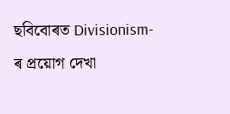ছবিবোৰত Divisionism-ৰ প্ৰয়োগ দেখা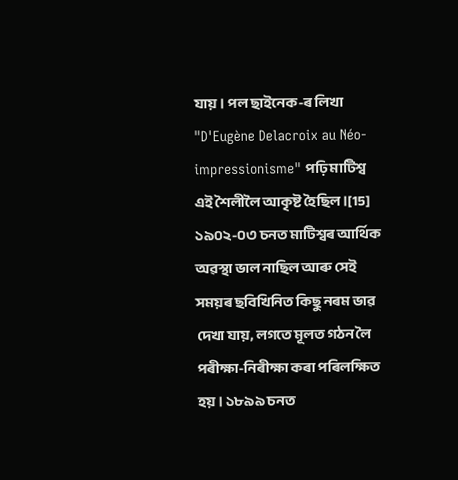যায়। পল ছাইনেক-ৰ লিখা "D'Eugène Delacroix au Néo-impressionisme" পঢ়ি মাটিশ্ব এই শৈলীলৈ আকৃষ্ট হৈছিল।[15] ১৯০২-০৩ চনত মাটিশ্বৰ আৰ্থিক অৱস্থা ভাল নাছিল আৰু সেই সময়ৰ ছবিখিনিত কিছু নৰম ভাৱ দেখা যায়, লগতে মূলত গঠন লৈ পৰীক্ষা-নিৰীক্ষা কৰা পৰিলক্ষিত হয়। ১৮৯৯ চনত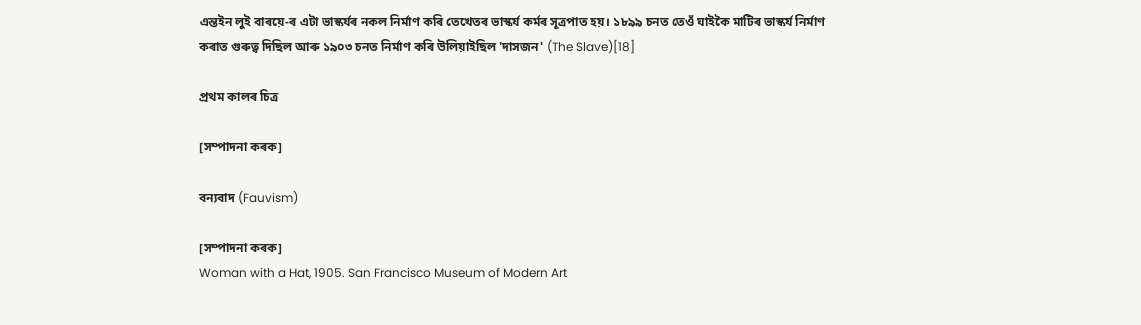এন্তইন লুই বাৰয়ে-ৰ এটা ভাস্কৰ্যৰ নকল নিৰ্মাণ কৰি তেখেতৰ ভাস্কৰ্য কৰ্মৰ সূত্ৰপাত হয়। ১৮৯৯ চনত তেওঁ ঘাইকৈ মাটিৰ ভাস্কৰ্য নিৰ্মাণ কৰাত গুৰুত্ব দিছিল আৰু ১৯০৩ চনত নিৰ্মাণ কৰি উলিয়াইছিল 'দাসজন' (The Slave)[18]

প্ৰথম কালৰ চিত্ৰ

[সম্পাদনা কৰক]

বন্যবাদ (Fauvism)

[সম্পাদনা কৰক]
Woman with a Hat, 1905. San Francisco Museum of Modern Art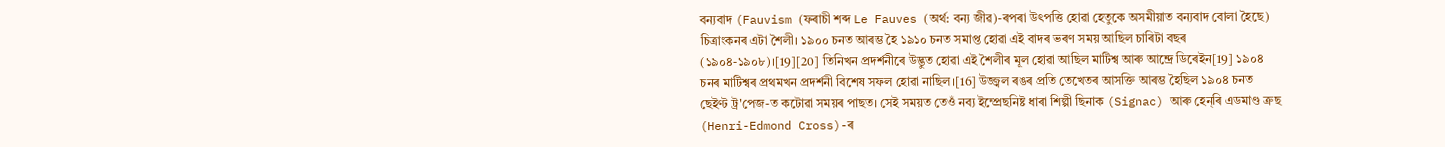বন্যবাদ (Fauvism (ফৰাচী শব্দ Le Fauves (অৰ্থ: বন্য জীৱ)-ৰপৰা উৎপত্তি হোৱা হেতুকে অসমীয়াত বন্যবাদ বোলা হৈছে) চিত্ৰাংকনৰ এটা শৈলী। ১৯০০ চনত আৰম্ভ হৈ ১৯১০ চনত সমাপ্ত হোৱা এই বাদৰ ভৰণ সময় আছিল চাৰিটা বছৰ (১৯০৪-১৯০৮)।[19][20] তিনিখন প্ৰদৰ্শনীৰে উদ্ভুত হোৱা এই শৈলীৰ মূল হোৱা আছিল মাটিশ্ব আৰু আন্দ্ৰে ডিৰেইন[19] ১৯০৪ চনৰ মাটিশ্বৰ প্ৰথমখন প্ৰদৰ্শনী বিশেষ সফল হোৱা নাছিল।[16] উজ্জ্বল ৰঙৰ প্ৰতি তেখেতৰ আসক্তি আৰম্ভ হৈছিল ১৯০৪ চনত ছেইণ্ট ট্ৰ'পেজ-ত কটোৱা সময়ৰ পাছত। সেই সময়ত তেওঁ নব্য ইম্প্ৰেছনিষ্ট ধাৰা শিল্পী ছিনাক (Signac) আৰু হেন্‌ৰি এডমাণ্ড ক্ৰছ (Henri-Edmond Cross)-ৰ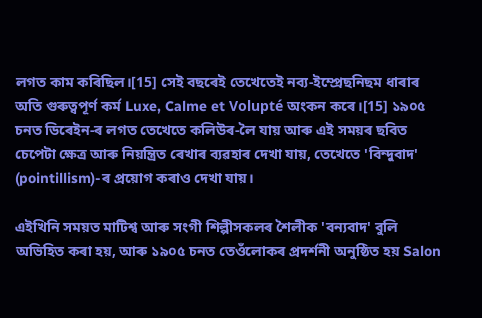লগত কাম কৰিছিল।[15] সেই বছৰেই তেখেতেই নব্য-ইম্প্ৰেছনিছম ধাৰাৰ অতি গুৰুত্বপূৰ্ণ কৰ্ম Luxe, Calme et Volupté অংকন কৰে।[15] ১৯০৫ চনত ডিৰেইন-ৰ লগত তেখেতে কলিউৰ-লৈ যায় আৰু এই সময়ৰ ছবিত চেপেটা ক্ষেত্ৰ আৰু নিয়ন্ত্ৰিত ৰেখাৰ ব্যৱহাৰ দেখা যায়, তেখেতে 'বিন্দুবাদ' (pointillism)-ৰ প্ৰয়োগ কৰাও দেখা যায়।

এইখিনি সময়ত মাটিশ্ব আৰু সংগী শিল্পীসকলৰ শৈলীক 'বন্যবাদ' বুলি অভিহিত কৰা হয়, আৰু ১৯০৫ চনত তেওঁলোকৰ প্ৰদৰ্শনী অনুষ্ঠিত হয় Salon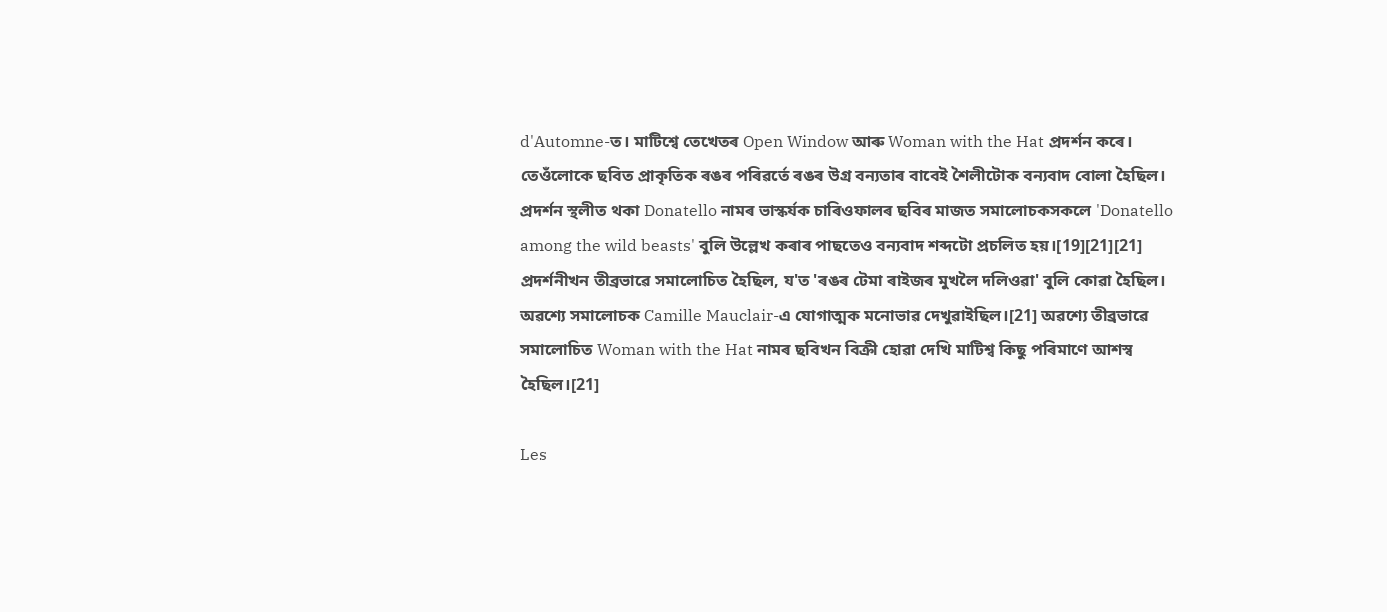d'Automne-ত। মাটিশ্বে তেখেতৰ Open Window আৰু Woman with the Hat প্ৰদৰ্শন কৰে। তেওঁলোকে ছবিত প্ৰাকৃতিক ৰঙৰ পৰিৱৰ্তে ৰঙৰ উগ্ৰ বন্যতাৰ বাবেই শৈলীটোক বন্যবাদ বোলা হৈছিল। প্ৰদৰ্শন স্থলীত থকা Donatello নামৰ ভাস্কৰ্যক চাৰিওফালৰ ছবিৰ মাজত সমালোচকসকলে 'Donatello among the wild beasts' বুলি উল্লেখ কৰাৰ পাছতেও বন্যবাদ শব্দটো প্ৰচলিত হয়।[19][21][21] প্ৰদৰ্শনীখন তীব্ৰভাৱে সমালোচিত হৈছিল, য'ত 'ৰঙৰ টেমা ৰাইজৰ মুখলৈ দলিওৱা' বুলি কোৱা হৈছিল। অৱশ্যে সমালোচক Camille Mauclair-এ যোগাত্মক মনোভাৱ দেখুৱাইছিল।[21] অৱশ্যে তীব্ৰভাৱে সমালোচিত Woman with the Hat নামৰ ছবিখন বিক্ৰী হোৱা দেখি মাটিশ্ব কিছু পৰিমাণে আশস্ব হৈছিল।[21]

Les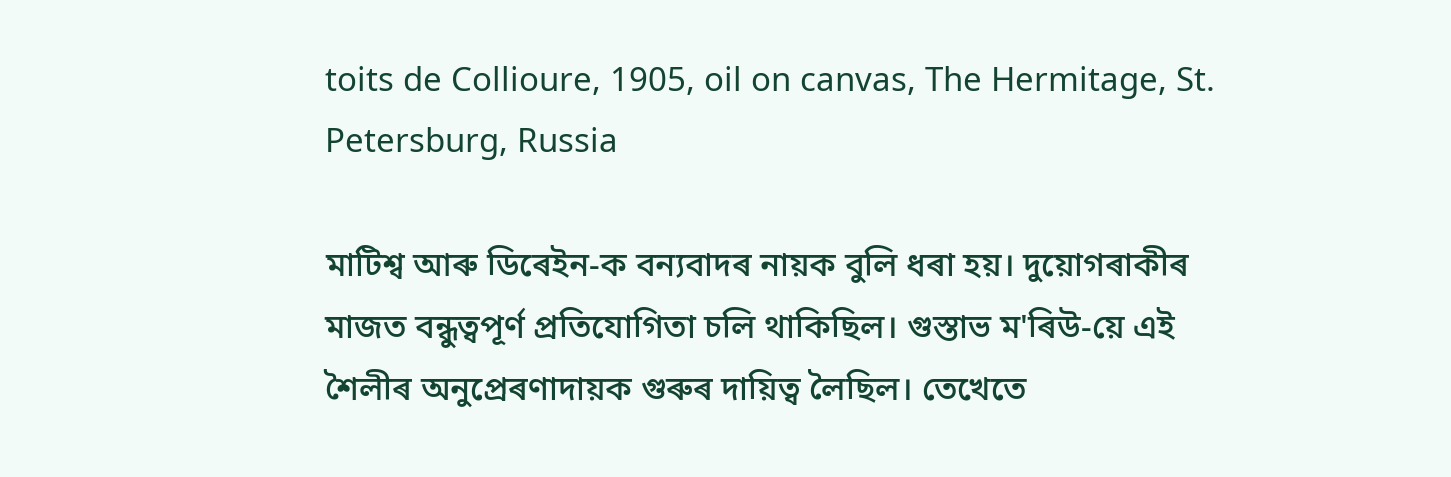toits de Collioure, 1905, oil on canvas, The Hermitage, St. Petersburg, Russia

মাটিশ্ব আৰু ডিৰেইন-ক বন্যবাদৰ নায়ক বুলি ধৰা হয়। দুয়োগৰাকীৰ মাজত বন্ধুত্বপূৰ্ণ প্ৰতিযোগিতা চলি থাকিছিল। গুস্তাভ ম'ৰিউ-য়ে এই শৈলীৰ অনুপ্ৰেৰণাদায়ক গুৰুৰ দায়িত্ব লৈছিল। তেখেতে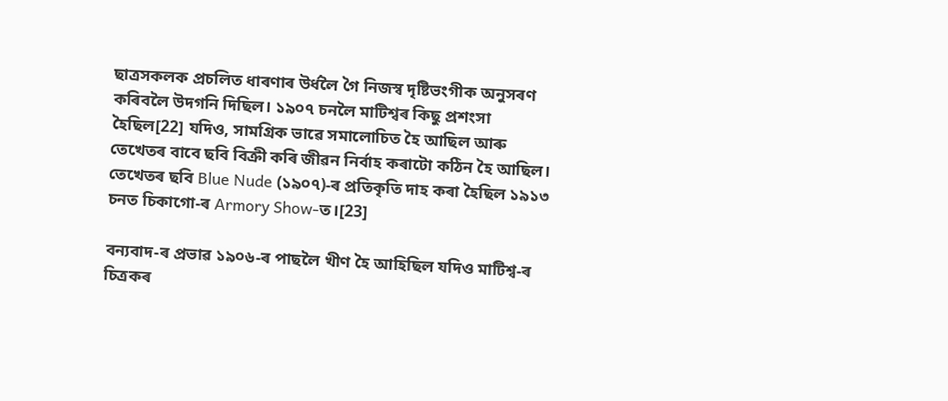ছাত্ৰসকলক প্ৰচলিত ধাৰণাৰ উৰ্ধলৈ গৈ নিজস্ব দৃষ্টিভংগীক অনুসৰণ কৰিবলৈ উদগনি দিছিল। ১৯০৭ চনলৈ মাটিশ্বৰ কিছু প্ৰশংসা হৈছিল[22] যদিও, সামগ্ৰিক ভাৱে সমালোচিত হৈ আছিল আৰু তেখেতৰ বাবে ছবি বিক্ৰী কৰি জীৱন নিৰ্বাহ কৰাটো কঠিন হৈ আছিল। তেখেতৰ ছবি Blue Nude (১৯০৭)-ৰ প্ৰতিকৃতি দাহ কৰা হৈছিল ১৯১৩ চনত চিকাগো-ৰ Armory Show-ত।[23]

বন্যবাদ-ৰ প্ৰভাৱ ১৯০৬-ৰ পাছলৈ খীণ হৈ আহিছিল যদিও মাটিশ্ব-ৰ চিত্ৰকৰ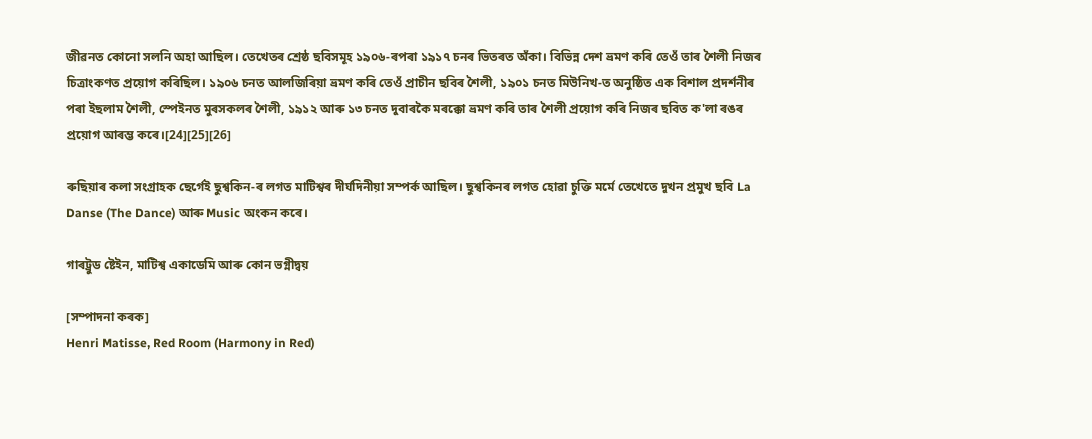জীৱনত কোনো সলনি অহা আছিল। তেখেতৰ শ্ৰেষ্ঠ ছবিসমূহ ১৯০৬-ৰপৰা ১৯১৭ চনৰ ভিতৰত অঁকা। বিভিন্ন দেশ ভ্ৰমণ কৰি তেওঁ তাৰ শৈলী নিজৰ চিত্ৰাংকণত প্ৰয়োগ কৰিছিল। ১৯০৬ চনত আলজিৰিয়া ভ্ৰমণ কৰি তেওঁ প্ৰাচীন ছবিৰ শৈলী, ১৯০১ চনত মিউনিখ-ত অনুষ্ঠিত এক বিশাল প্ৰদৰ্শনীৰ পৰা ইছলাম শৈলী, স্পেইনত মুৰসকলৰ শৈলী, ১৯১২ আৰু ১৩ চনত দুবাৰকৈ মৰক্কো ভ্ৰমণ কৰি তাৰ শৈলী প্ৰয়োগ কৰি নিজৰ ছবিত ক'লা ৰঙৰ প্ৰয়োগ আৰম্ভ কৰে।[24][25][26]

ৰুছিয়াৰ কলা সংগ্ৰাহক ছেৰ্গেই ছুশ্বকিন-ৰ লগত মাটিশ্বৰ দীৰ্ঘদিনীয়া সম্পৰ্ক আছিল। ছুশ্বকিনৰ লগত হোৱা চুক্তি মৰ্মে তেখেতে দুখন প্ৰমুখ ছবি La Danse (The Dance) আৰু Music অংকন কৰে।

গাৰট্ৰুড ষ্টেইন, মাটিশ্ব একাডেমি আৰু কোন ভগ্নীদ্বয়

[সম্পাদনা কৰক]
Henri Matisse, Red Room (Harmony in Red)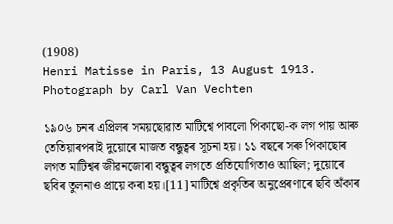(1908)
Henri Matisse in Paris, 13 August 1913. Photograph by Carl Van Vechten

১৯০৬ চনৰ এপ্ৰিলৰ সময়ছোৱাত মাটিশ্বে পাবলো পিকাছো-ক লগ পায় আৰু তেতিয়াৰপৰাই দুয়োৰে মাজত বন্ধুত্বৰ সূচনা হয়। ১১ বছৰে সৰু পিকাছোৰ লগত মাটিশ্বৰ জীৱনজোৰা বন্ধুত্বৰ লগতে প্ৰতিযোগিতাও আছিল; দুয়োৰে ছবিৰ তুলনাও প্ৰায়ে কৰা হয়।[11] মাটিশ্বে প্ৰকৃতিৰ অনুপ্ৰেৰণাৰে ছবি অঁকাৰ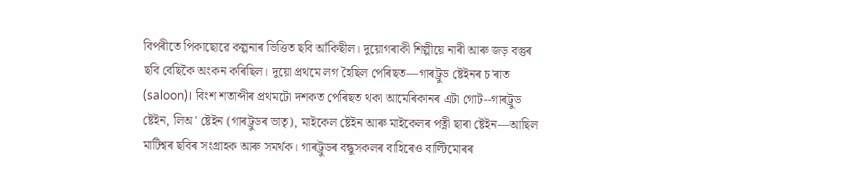বিপৰীতে পিকাছোৱে কল্পনাৰ ভিত্তিত ছবি আঁকিছীল। দুয়োগৰাকী শিল্পীয়ে নাৰী আৰু জড় বস্তুৰ ছবি বেছিকৈ অংকন কৰিছিল। দুয়ো প্ৰথমে লগ হৈছিল পেৰিছত—গাৰট্ৰুড ষ্টেইনৰ চ'ৰাত (saloon)। বিংশ শতাব্দীৰ প্ৰথমটো দশকত পেৰিছত থকা আমেৰিকানৰ এটা গোট--গাৰট্ৰুড ষ্টেইন, লিঅ' ষ্টেইন (গাৰট্ৰুডৰ ভাতৃ), মাইকেল ষ্টেইন আৰু মাইকেলৰ পত্নী ছাৰা ষ্টেইন—আছিল মাটিশ্বৰ ছবিৰ সংগ্ৰাহক আৰু সমৰ্থক। গাৰট্ৰুডৰ বন্ধুসকলৰ বাহিৰেও বাল্টিমোৰৰ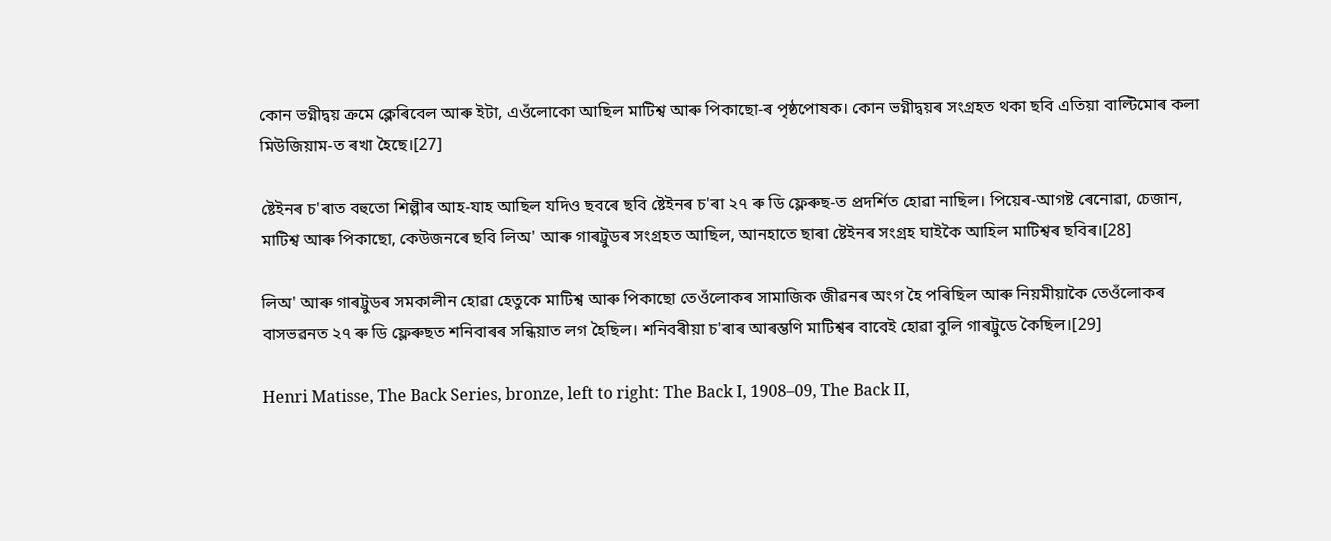কোন ভগ্নীদ্বয় ক্ৰমে ক্লেৰিবেল আৰু ইটা, এওঁলোকো আছিল মাটিশ্ব আৰু পিকাছো-ৰ পৃষ্ঠপোষক। কোন ভগ্নীদ্বয়ৰ সংগ্ৰহত থকা ছবি এতিয়া বাল্টিমোৰ কলা মিউজিয়াম-ত ৰখা হৈছে।[27]

ষ্টেইনৰ চ'ৰাত বহুতো শিল্পীৰ আহ-যাহ আছিল যদিও ছবৰে ছবি ষ্টেইনৰ চ'ৰা ২৭ ৰু ডি ফ্লেৰুছ-ত প্ৰদৰ্শিত হোৱা নাছিল। পিয়েৰ-আগষ্ট ৰেনোৱা, চেজান, মাটিশ্ব আৰু পিকাছো, কেউজনৰে ছবি লিঅ' আৰু গাৰট্ৰুডৰ সংগ্ৰহত আছিল, আনহাতে ছাৰা ষ্টেইনৰ সংগ্ৰহ ঘাইকৈ আহিল মাটিশ্বৰ ছবিৰ।[28]

লিঅ' আৰু গাৰট্ৰুডৰ সমকালীন হোৱা হেতুকে মাটিশ্ব আৰু পিকাছো তেওঁলোকৰ সামাজিক জীৱনৰ অংগ হৈ পৰিছিল আৰু নিয়মীয়াকৈ তেওঁলোকৰ বাসভৱনত ২৭ ৰু ডি ফ্লেৰুছত শনিবাৰৰ সন্ধিয়াত লগ হৈছিল। শনিবৰীয়া চ'ৰাৰ আৰম্ভণি মাটিশ্বৰ বাবেই হোৱা বুলি গাৰট্ৰুডে কৈছিল।[29]

Henri Matisse, The Back Series, bronze, left to right: The Back I, 1908–09, The Back II,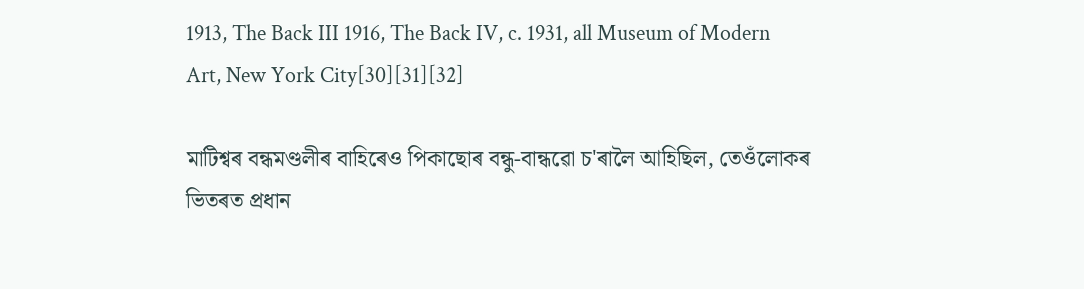1913, The Back III 1916, The Back IV, c. 1931, all Museum of Modern Art, New York City[30][31][32]

মাটিশ্বৰ বন্ধমণ্ডলীৰ বাহিৰেও পিকাছোৰ বন্ধু-বান্ধৱো চ'ৰালৈ আহিছিল, তেওঁলোকৰ ভিতৰত প্ৰধান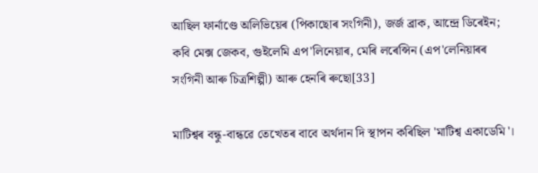আছিল ফাৰ্নাণ্ডে অলিভিয়েৰ (পিকাছোৰ সংগিনী), জৰ্জ ব্ৰাক, আন্দ্ৰে ডিৰেইন; কবি মেক্স জেকব, গুইলেমি এপ'লিনেয়াৰ, মেৰি লৰেন্সিন (এপ'লেনিয়াৰৰ সংগিনী আৰু চিত্ৰশিল্পী) আৰু হেনৰি ৰুছো[33]

মাটিশ্বৰ বন্ধু-বান্ধৱে তেখেতৰ বাবে অৰ্থদান দি স্থাপন কৰিছিল 'মাটিশ্ব একাডেমি'।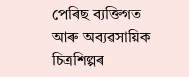পেৰিছ ব্যক্তিগত আৰু অব্যৱসায়িক চিত্ৰশিল্পৰ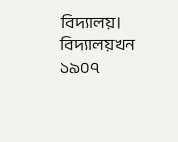বিদ্যালয়। বিদ্যালয়খন ১৯০৭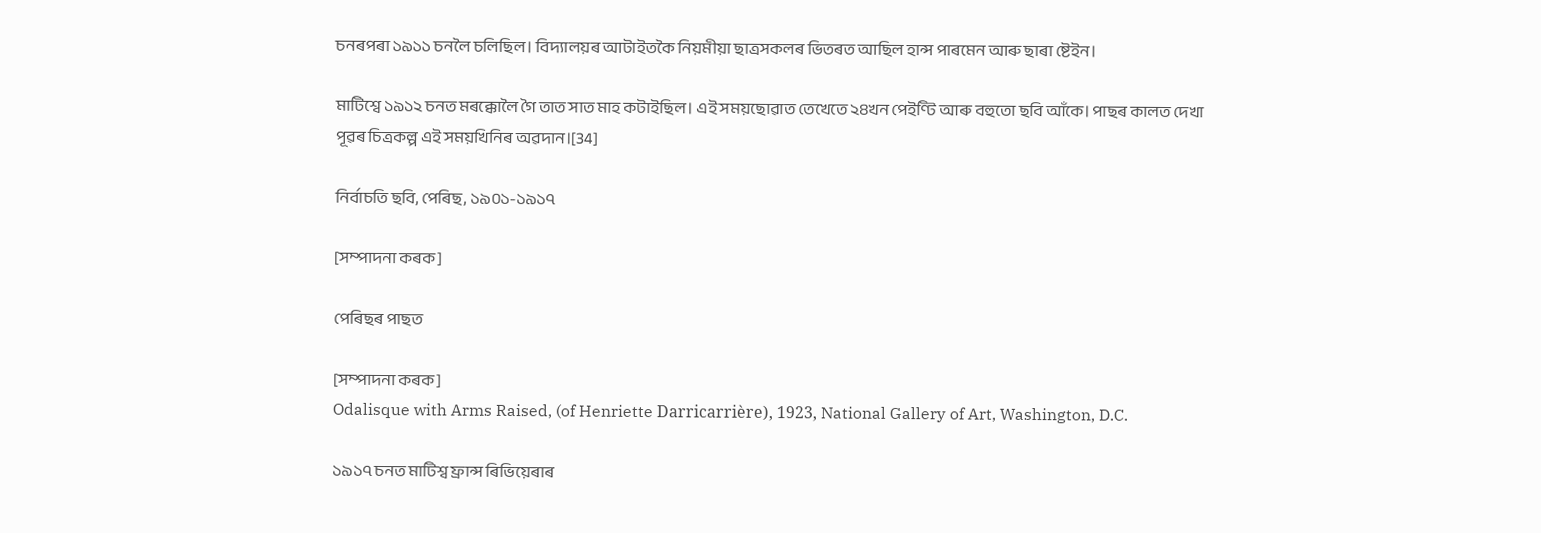চনৰপৰা ১৯১১ চনলৈ চলিছিল। বিদ্যালয়ৰ আটাইতকৈ নিয়মীয়া ছাত্ৰসকলৰ ভিতৰত আছিল হান্স পাৰমেন আৰু ছাৰা ষ্টেইন।

মাটিশ্বে ১৯১২ চনত মৰক্কোলৈ গৈ তাত সাত মাহ কটাইছিল। এই সময়ছোৱাত তেখেতে ২৪খন পেইণ্টি আৰু বহুতো ছবি আঁকে। পাছৰ কালত দেখা পূৱৰ চিত্ৰকল্প এই সময়খিনিৰ অৱদান।[34]

নিৰ্বাচতি ছবি, পেৰিছ, ১৯০১-১৯১৭

[সম্পাদনা কৰক]

পেৰিছৰ পাছত

[সম্পাদনা কৰক]
Odalisque with Arms Raised, (of Henriette Darricarrière), 1923, National Gallery of Art, Washington, D.C.

১৯১৭ চনত মাটিশ্ব ফ্ৰান্স ৰিভিয়েৰাৰ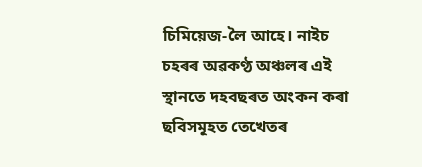চিমিয়েজ-লৈ আহে। নাইচ চহৰৰ অৱকণ্ঠ অঞ্চলৰ এই স্থানতে দহবছৰত অংকন কৰা ছবিসমূহত তেখেতৰ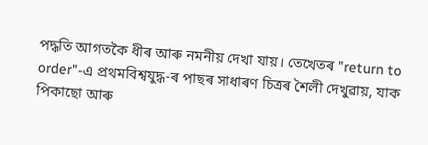পদ্ধতি আগতকৈ ধীৰ আৰু নমনীয় দেখা যায়। তেখেতৰ "return to order"-এ প্ৰথমবিশ্বযুদ্ধ-ৰ পাছৰ সাধাৰণ চিত্ৰৰ শৈলী দেখুৱায়, যাক পিকাছো আৰু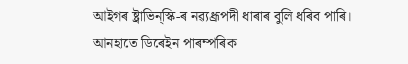আইগৰ ষ্ট্ৰাভিন্‌স্কি-ৰ নৱ্যধ্ৰূপদী ধাৰাৰ বুলি ধৰিব পাৰি। আনহাতে ডিৰেইন পাৰম্পৰিক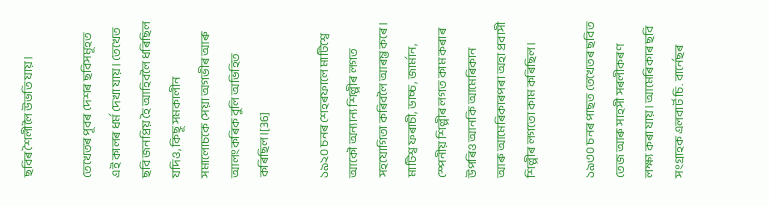ছবিৰ শৈলীলৈ উভতি যায়।

তেখেতৰ পূবৰ দেশৰ ছবিসমূহত এই কালৰ ধৰ্ম দেখা যায়। তেখেত ছবি জনপ্ৰিয় হৈ আহিবলৈ ধৰিছিল যদিও, কিছূ সমকালীন সমালোচকে সেয়া অগভীৰ আৰু আলংকৰিক বুলি অভিহিত কৰিছিল।[36]

১৯২০ চনৰ শেহৰফালে মাটিশ্বে আকৌ অন্যান্য শিল্পীৰ লগত সহযোগিতা কৰিবলৈ আৰম্ভ কৰে। মাটিশ্ব ফৰাচী, ডাচ্চ, জাৰ্মান, স্পেনীয় শিল্পীৰ লগত কাম কৰাৰ উপৰিও আনকি আমেৰিকান আৰু আমেৰিকাৰপৰা অহা প্ৰবাসী শিল্পীৰ লগতো কাম কৰিছিল।

১৯৩০ চনৰ পাছত তেখেতৰ ছবিত তেজ আৰু সাহসী সৰলীকৰণ লক্ষ্য কৰা যায়। আমেৰিকাৰ ছবি সংগ্ৰাহক এলবাৰ্ট চি. বাৰ্নেছৰ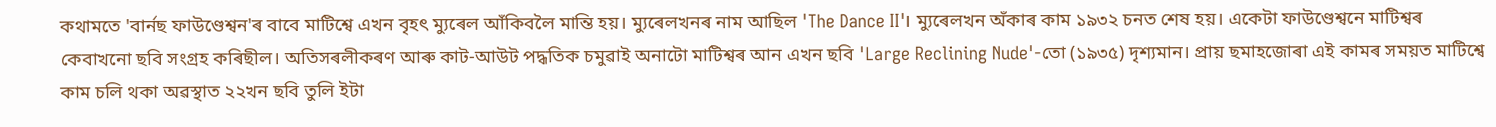কথামতে 'বাৰ্নছ ফাউণ্ডেশ্বন'ৰ বাবে মাটিশ্বে এখন বৃহৎ ম্যুৰেল আঁকিবলৈ মান্তি হয়। ম্যুৰেলখনৰ নাম আছিল 'The Dance II'। ম্যুৰেলখন অঁকাৰ কাম ১৯৩২ চনত শেষ হয়। একেটা ফাউণ্ডেশ্বনে মাটিশ্বৰ কেবাখনো ছবি সংগ্ৰহ কৰিছীল। অতিসৰলীকৰণ আৰু কাট-আউট পদ্ধতিক চমুৱাই অনাটো মাটিশ্বৰ আন এখন ছবি 'Large Reclining Nude'-তো (১৯৩৫) দৃশ্যমান। প্ৰায় ছমাহজোৰা এই কামৰ সময়ত মাটিশ্বে কাম চলি থকা অৱস্থাত ২২খন ছবি তুলি ইটা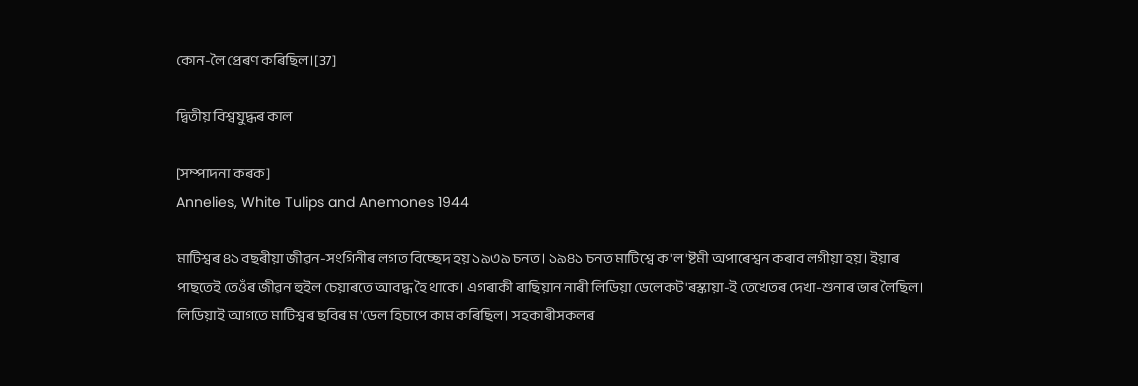কোন-লৈ প্ৰেৰণ কৰিছিল।[37]

দ্বিতীয় বিশ্বযুদ্ধৰ কাল

[সম্পাদনা কৰক]
Annelies, White Tulips and Anemones 1944

মাটিশ্বৰ ৪১ বছৰীয়া জীৱন-সংগিনীৰ লগত বিচ্ছেদ হয় ১৯৩৯ চনত। ১৯৪১ চনত মাটিশ্বে ক'ল'ষ্টমী অপাৰেশ্বন কৰাব লগীয়া হয়। ইয়াৰ পাছতেই তেওঁৰ জীৱন হুইল চেয়াৰতে আবদ্ধ হৈ থাকে। এগৰাকী ৰাছিয়ান নাৰী লিডিয়া ডেলেকট'ৰস্কায়া-ই তেখেতৰ দেখা-শুনাৰ ভাৰ লৈছিল। লিডিয়াই আগতে মাটিশ্বৰ ছবিৰ ম'ডেল হিচাপে কাম কৰিছিল। সহকাৰীসকলৰ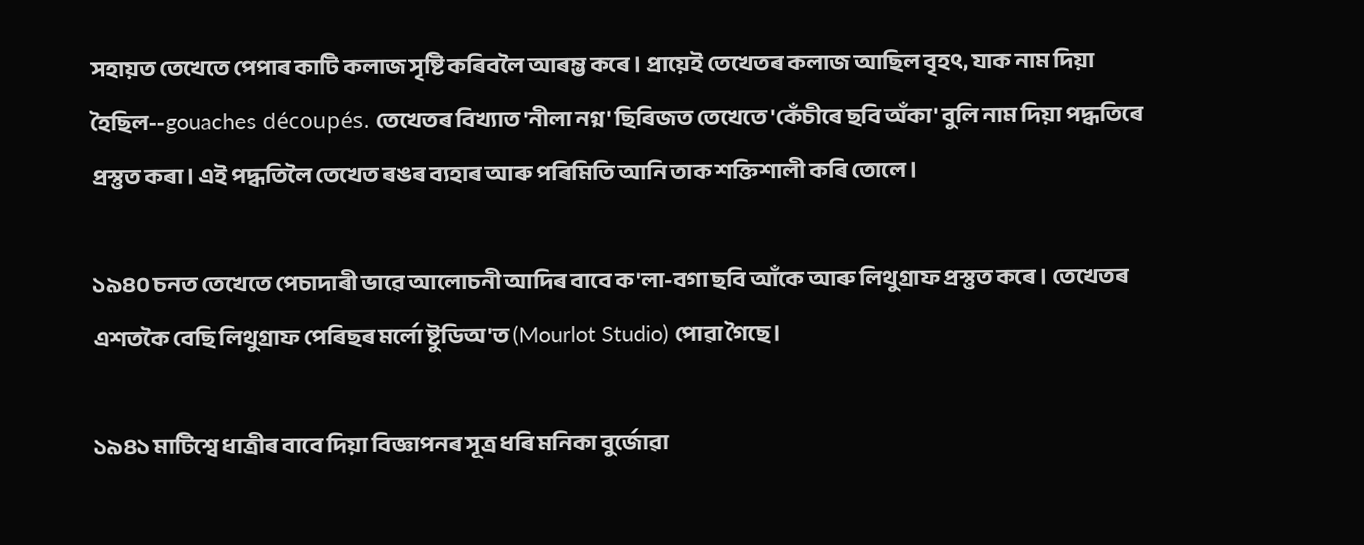সহায়ত তেখেতে পেপাৰ কাটি কলাজ সৃষ্টি কৰিবলৈ আৰম্ভ কৰে। প্ৰায়েই তেখেতৰ কলাজ আছিল বৃহৎ, যাক নাম দিয়া হৈছিল--gouaches découpés. তেখেতৰ বিখ্যাত 'নীলা নগ্ন' ছিৰিজত তেখেতে 'কেঁচীৰে ছবি অঁকা' বুলি নাম দিয়া পদ্ধতিৰে প্ৰস্তুত কৰা। এই পদ্ধতিলৈ তেখেত ৰঙৰ ব্যহাৰ আৰু পৰিমিতি আনি তাক শক্তিশালী কৰি তোলে।

১৯৪০ চনত তেখেতে পেচাদাৰী ভাৱে আলোচনী আদিৰ বাবে ক'লা-বগা ছবি আঁকে আৰু লিথুগ্ৰাফ প্ৰস্তুত কৰে। তেখেতৰ এশতকৈ বেছি লিথুগ্ৰাফ পেৰিছৰ মৰ্লো ষ্টুডিঅ'ত (Mourlot Studio) পোৱা গৈছে।

১৯৪১ মাটিশ্বে ধাত্ৰীৰ বাবে দিয়া বিজ্ঞাপনৰ সূত্ৰ ধৰি মনিকা বুৰ্জোৱা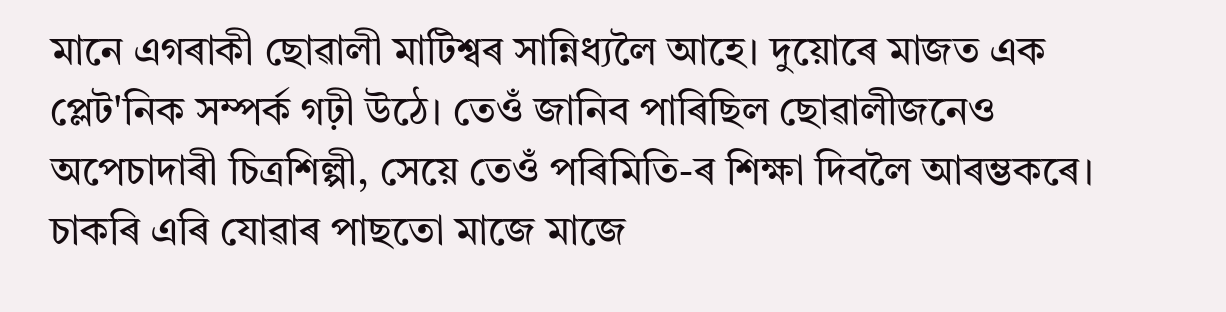মানে এগৰাকী ছোৱালী মাটিশ্বৰ সান্নিধ্যলৈ আহে। দুয়োৰে মাজত এক প্লেট'নিক সম্পৰ্ক গঢ়ী উঠে। তেওঁ জানিব পাৰিছিল ছোৱালীজনেও অপেচাদাৰী চিত্ৰশিল্পী, সেয়ে তেওঁ পৰিমিতি-ৰ শিক্ষা দিবলৈ আৰম্ভকৰে। চাকৰি এৰি যোৱাৰ পাছতো মাজে মাজে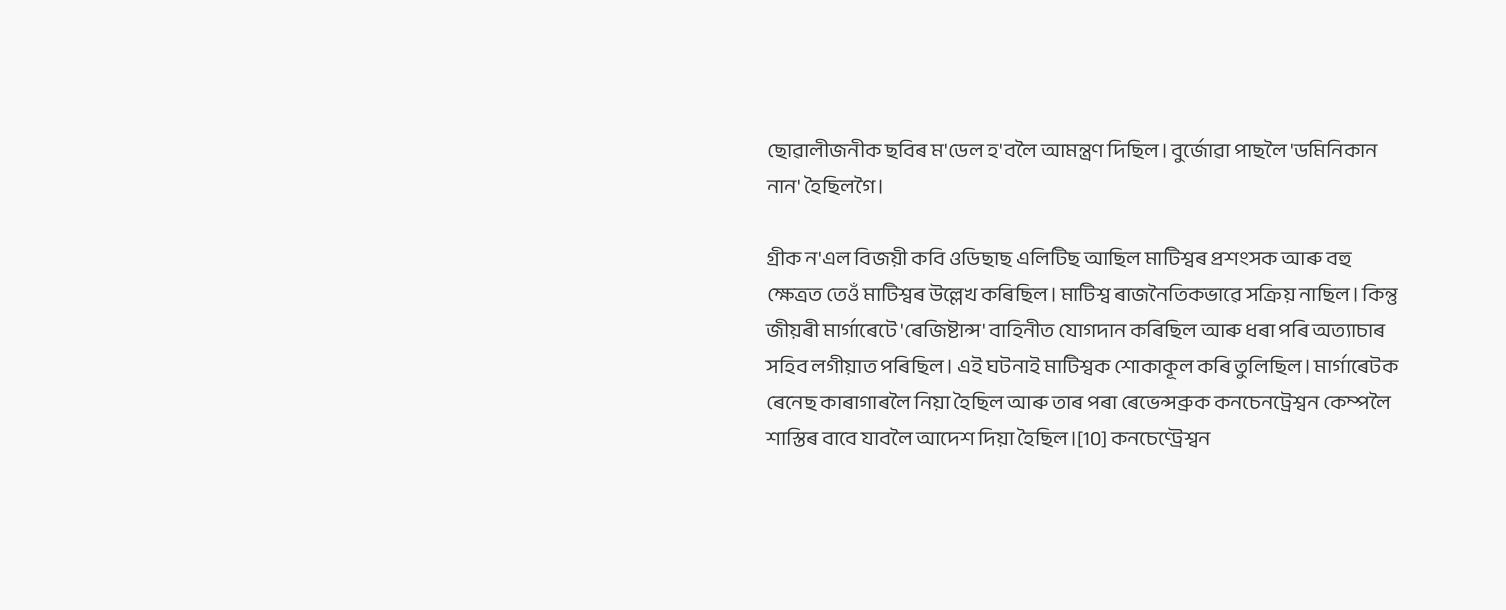ছোৱালীজনীক ছবিৰ ম'ডেল হ'বলৈ আমন্ত্ৰণ দিছিল। বুৰ্জোৱা পাছলৈ 'ডমিনিকান নান' হৈছিলগৈ।

গ্ৰীক ন'এল বিজয়ী কবি ওডিছাছ এলিটিছ আছিল মাটিশ্বৰ প্ৰশংসক আৰু বহু ক্ষেত্ৰত তেওঁ মাটিশ্বৰ উল্লেখ কৰিছিল। মাটিশ্ব ৰাজনৈতিকভাৱে সক্ৰিয় নাছিল। কিন্তু জীয়ৰী মাৰ্গাৰেটে 'ৰেজিষ্টান্স' বাহিনীত যোগদান কৰিছিল আৰু ধৰা পৰি অত্যাচাৰ সহিব লগীয়াত পৰিছিল। এই ঘটনাই মাটিশ্বক শোকাকূল কৰি তুলিছিল। মাৰ্গাৰেটক ৰেনেছ কাৰাগাৰলৈ নিয়া হৈছিল আৰু তাৰ পৰা ৰেভেন্সব্ৰুক কনচেনট্ৰেশ্বন কেম্পলৈ শাস্তিৰ বাবে যাবলৈ আদেশ দিয়া হৈছিল।[10] কনচেণ্ট্ৰেশ্বন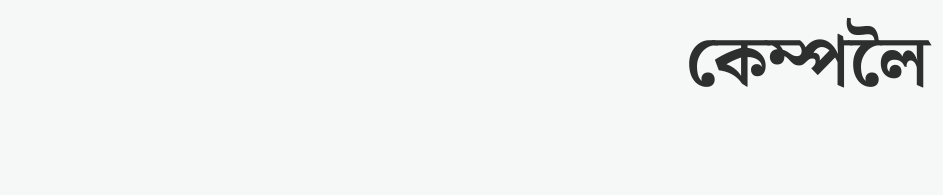কেম্পলৈ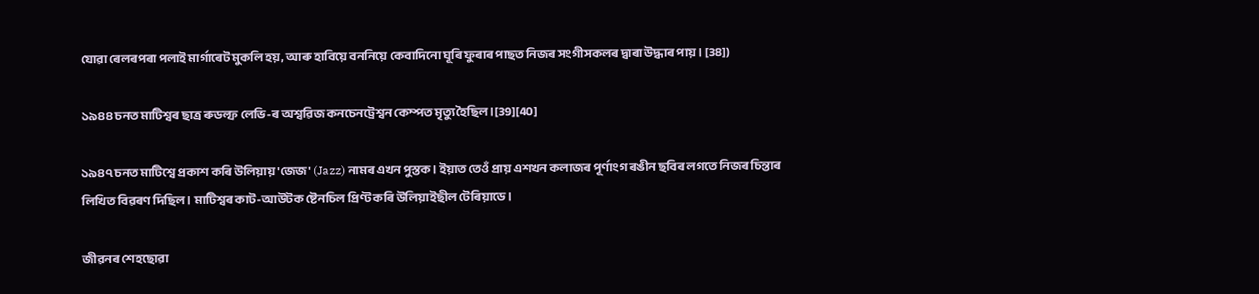যোৱা ৰেলৰপৰা পলাই মাৰ্গাৰেট মুকলি হয়, আৰু হাবিয়ে বননিয়ে কেবাদিনো ঘূৰি ফুৰাৰ পাছত নিজৰ সংগীসকলৰ দ্বাৰা উদ্ধাৰ পায়। [38])

১৯৪৪ চনত মাটিশ্বৰ ছাত্ৰ ৰুডল্ফ লেভি-ৰ অশ্বৱিজ কনচেনট্ৰেশ্বন কেম্পত মৃত্যু হৈছিল।[39][40]

১৯৪৭ চনত মাটিশ্বে প্ৰকাশ কৰি উলিয়ায় 'জেজ' (Jazz) নামৰ এখন পুস্তক। ইয়াত তেওঁ প্ৰায় এশখন কলাজৰ পূৰ্ণাংগ ৰঙীন ছবিৰ লগতে নিজৰ চিন্তাৰ লিখিত বিৱৰণ দিছিল। মাটিশ্বৰ কাট-আউটক ষ্টেনচিল প্ৰিণ্ট কৰি উলিয়াইছীল টেৰিয়াডে।

জীৱনৰ শেহছোৱা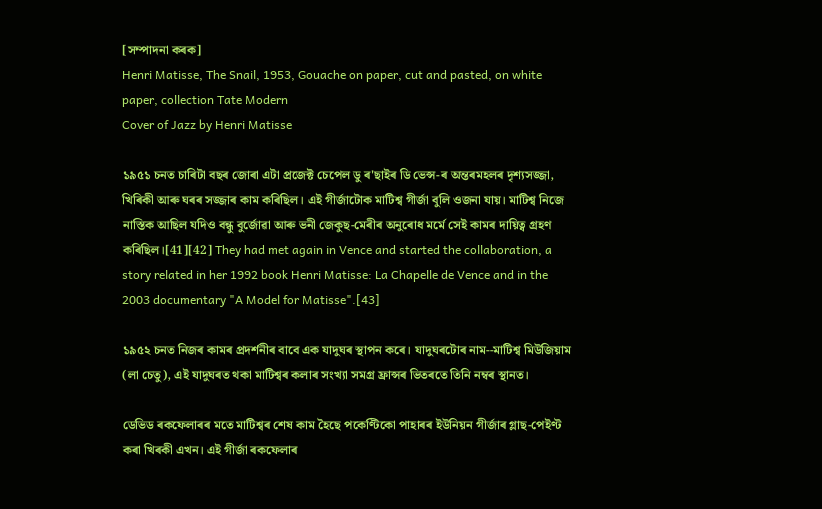[সম্পাদনা কৰক]
Henri Matisse, The Snail, 1953, Gouache on paper, cut and pasted, on white paper, collection Tate Modern
Cover of Jazz by Henri Matisse

১৯৫১ চনত চাৰিটা বছৰ জোৰা এটা প্ৰজেক্ট চেপেল ডু ৰ'ছাইৰ ডি ভেন্স-ৰ অন্তৰমহলৰ দৃশ্যসজ্জা, খিৰিকী আৰু ঘৰৰ সজ্জাৰ কাম কৰিছিল। এই গীৰ্জাটোক মাটিশ্ব গীৰ্জা বুলি ওজনা যায়। মাটিশ্ব নিজে নাস্তিক আছিল যদিও বন্ধু বুৰ্জোৱা আৰু ভনী জেকুছ-মেৰীৰ অনুৰোধ মৰ্মে সেই কামৰ দায়িত্ব গ্ৰহণ কৰিছিল।[41][42] They had met again in Vence and started the collaboration, a story related in her 1992 book Henri Matisse: La Chapelle de Vence and in the 2003 documentary "A Model for Matisse".[43]

১৯৫২ চনত নিজৰ কামৰ প্ৰদৰ্শনীৰ বাবে এক যাদুঘৰ স্থাপন কৰে। যাদুঘৰটোৰ নাম--মাটিশ্ব মিউজিয়াম (লা চেতু), এই যাদুঘৰত থকা মাটিশ্বৰ কলাৰ সংখ্যা সমগ্ৰ ফ্ৰান্সৰ ভিতৰতে তিনি নম্বৰ স্থানত।

ডেভিড ৰকফেলাৰৰ মতে মাটিশ্বৰ শেষ কাম হৈছে পকেণ্টিকো পাহাৰৰ ইউনিয়ন গীৰ্জাৰ গ্লাছ-পেইণ্ট কৰা খিৰকী এখন। এই গীৰ্জা ৰকফেলাৰ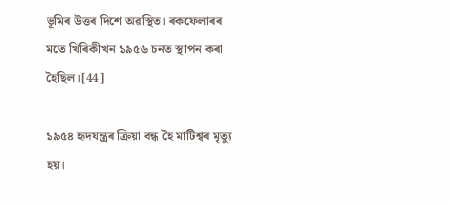ভূমিৰ উত্তৰ দিশে অৱস্থিত। ৰকফেলাৰৰ মতে খিৰিকীখন ১৯৫৬ চনত স্থাপন কৰা হৈছিল।[44]

১৯৫৪ হৃদযন্ত্ৰৰ ক্ৰিয়া বন্ধ হৈ মাটিশ্বৰ মৃত্যু হয়।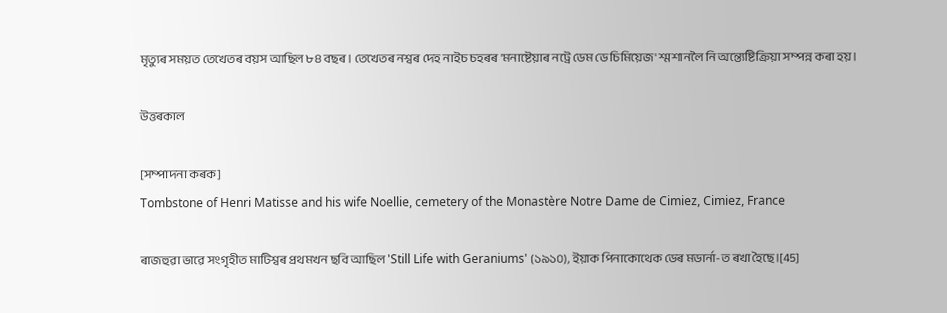মৃত্যুৰ সময়ত তেখেতৰ বয়স আছিল ৮৪ বছৰ। তেখেতৰ নশ্বৰ দেহ নাইচ চহৰৰ 'মনাষ্টেয়াৰ নট্ৰে ডেম ডে চিমিয়েজ' শ্মশানলৈ নি অন্ত্যেষ্টিক্ৰিয়া সম্পন্ন কৰা হয়।

উত্তৰকাল

[সম্পাদনা কৰক]
Tombstone of Henri Matisse and his wife Noellie, cemetery of the Monastère Notre Dame de Cimiez, Cimiez, France

ৰাজহুৱা ভাৱে সংগৃহীত মাটিশ্বৰ প্ৰথমখন ছবি আছিল 'Still Life with Geraniums' (১৯১০), ইয়াক পিনাকোথেক ডেৰ মডাৰ্না-ত ৰখা হৈছে।[45]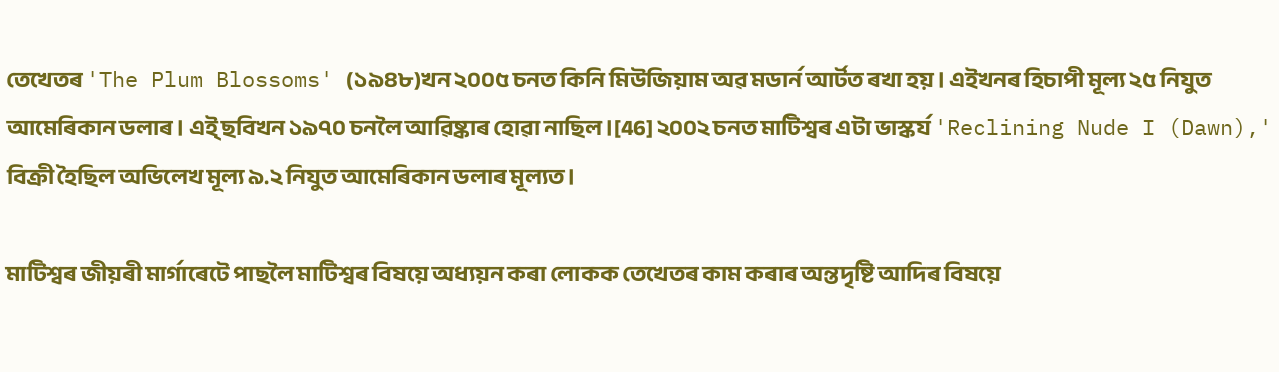তেখেতৰ 'The Plum Blossoms' (১৯৪৮)খন ২০০৫ চনত কিনি মিউজিয়াম অৱ মডাৰ্ন আৰ্টত ৰখা হয়। এইখনৰ হিচাপী মূল্য ২৫ নিযুত আমেৰিকান ডলাৰ। এই্ ছবিখন ১৯৭০ চনলৈ আৱিষ্কাৰ হোৱা নাছিল।[46] ২০০২ চনত মাটিশ্বৰ এটা ভাস্কৰ্য 'Reclining Nude I (Dawn),' বিক্ৰী হৈছিল অভিলেখ মূল্য ৯.২ নিযুত আমেৰিকান ডলাৰ মূল্যত।

মাটিশ্বৰ জীয়ৰী মাৰ্গাৰেটে পাছলৈ মাটিশ্বৰ বিষয়ে অধ্যয়ন কৰা লোকক তেখেতৰ কাম কৰাৰ অন্তদৃষ্টি আদিৰ বিষয়ে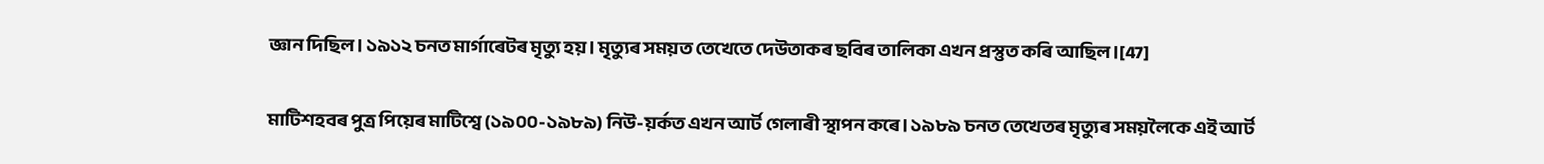জ্ঞান দিছিল। ১৯১২ চনত মাৰ্গাৰেটৰ মৃত্যু হয়। মৃত্যুৰ সময়ত তেখেতে দেউতাকৰ ছবিৰ তালিকা এখন প্ৰস্তুত কৰি আছিল।[47]

মাটিশহবৰ পুত্ৰ পিয়েৰ মাটিশ্বে (১৯০০-১৯৮৯) নিউ-য়ৰ্কত এখন আৰ্ট গেলাৰী স্থাপন কৰে। ১৯৮৯ চনত তেখেতৰ মৃত্যুৰ সময়লৈকে এই আৰ্ট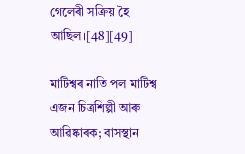গেলেৰী সক্ৰিয় হৈ আছিল।[48][49]

মাটিশ্বৰ নাতি পল মাটিশ্ব এজন চিত্ৰশিল্পী আৰু আৱিষ্কাৰক; বাসস্থান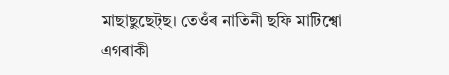মাছাছুছেট্‌ছ। তেওঁৰ নাতিনী ছফি মাটিশ্বো এগৰাকী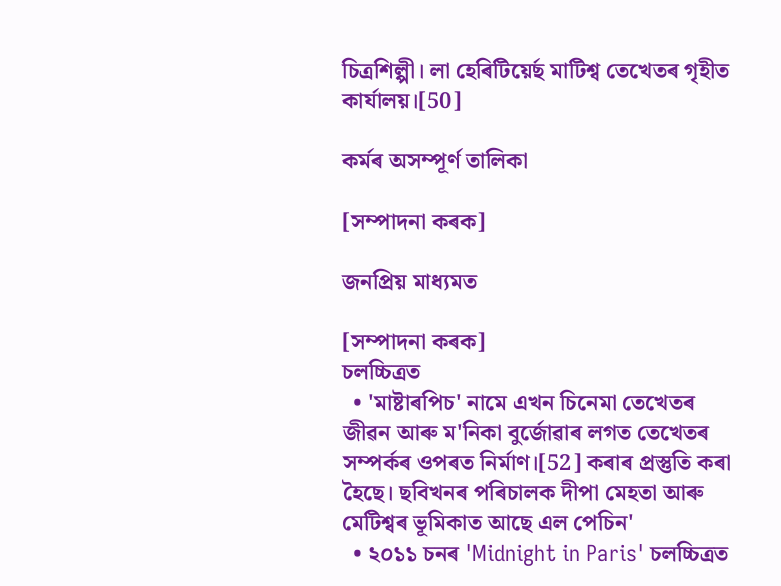চিত্ৰশিল্পী। লা হেৰিটিয়েৰ্ছ মাটিশ্ব তেখেতৰ গৃহীত কাৰ্যালয়।[50]

কৰ্মৰ অসম্পূৰ্ণ তালিকা

[সম্পাদনা কৰক]

জনপ্ৰিয় মাধ্যমত

[সম্পাদনা কৰক]
চলচ্চিত্ৰত
  • 'মাষ্টাৰপিচ' নামে এখন চিনেমা তেখেতৰ জীৱন আৰু ম'নিকা বুৰ্জোৱাৰ লগত তেখেতৰ সম্পৰ্কৰ ওপৰত নিৰ্মাণ।[52] কৰাৰ প্ৰস্তুতি কৰা হৈছে। ছবিখনৰ পৰিচালক দীপা মেহতা আৰু মেটিশ্বৰ ভূমিকাত আছে এল পেচিন'
  • ২০১১ চনৰ 'Midnight in Paris' চলচ্চিত্ৰত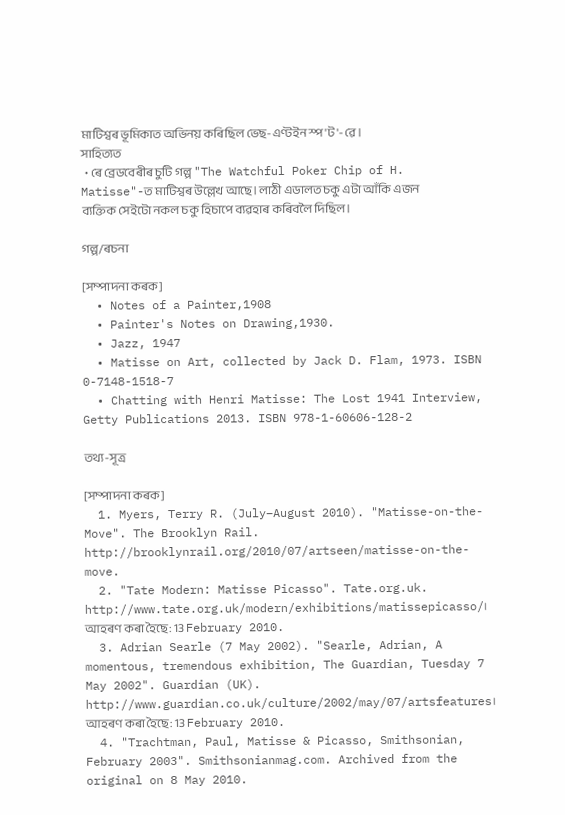মাটিশ্বৰ ভূমিকাত অভিনয় কৰিছিল ভেছ-এণ্টইন স্প'ট'-ৱে।
সাহিত্যত
  • ৰে ব্ৰেডবেৰীৰ চুটি গল্প "The Watchful Poker Chip of H. Matisse"-ত মাটিশ্বৰ উল্লেখ আছে। লাঠী এডালত চকু এটা আঁকি এজন ব্যক্তিক সেইটো নকল চকু হিচাপে ব্যৱহাৰ কৰিবলৈ দিছিল।

গল্প/ৰচনা

[সম্পাদনা কৰক]
  • Notes of a Painter,1908
  • Painter's Notes on Drawing,1930.
  • Jazz, 1947
  • Matisse on Art, collected by Jack D. Flam, 1973. ISBN 0-7148-1518-7
  • Chatting with Henri Matisse: The Lost 1941 Interview, Getty Publications 2013. ISBN 978-1-60606-128-2

তথ্য-সূত্ৰ

[সম্পাদনা কৰক]
  1. Myers, Terry R. (July–August 2010). "Matisse-on-the-Move". The Brooklyn Rail. http://brooklynrail.org/2010/07/artseen/matisse-on-the-move.
  2. "Tate Modern: Matisse Picasso". Tate.org.uk. http://www.tate.org.uk/modern/exhibitions/matissepicasso/। আহৰণ কৰা হৈছে: 13 February 2010.
  3. Adrian Searle (7 May 2002). "Searle, Adrian, A momentous, tremendous exhibition, The Guardian, Tuesday 7 May 2002". Guardian (UK). http://www.guardian.co.uk/culture/2002/may/07/artsfeatures। আহৰণ কৰা হৈছে: 13 February 2010.
  4. "Trachtman, Paul, Matisse & Picasso, Smithsonian, February 2003". Smithsonianmag.com. Archived from the original on 8 May 2010.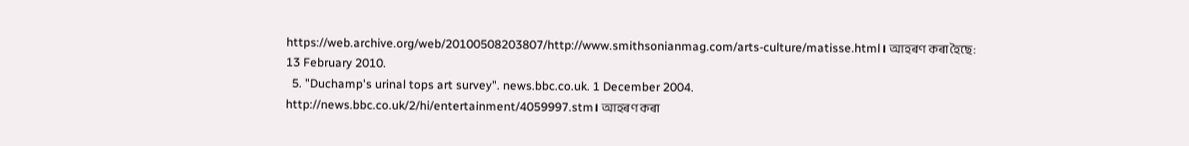https://web.archive.org/web/20100508203807/http://www.smithsonianmag.com/arts-culture/matisse.html। আহৰণ কৰা হৈছে: 13 February 2010.
  5. "Duchamp's urinal tops art survey". news.bbc.co.uk. 1 December 2004. http://news.bbc.co.uk/2/hi/entertainment/4059997.stm। আহৰণ কৰা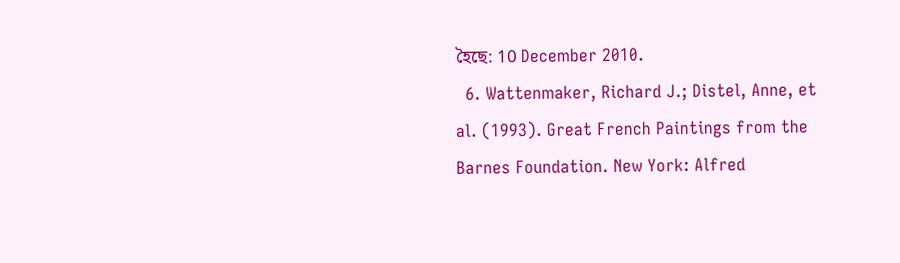হৈছে: 10 December 2010.
  6. Wattenmaker, Richard J.; Distel, Anne, et al. (1993). Great French Paintings from the Barnes Foundation. New York: Alfred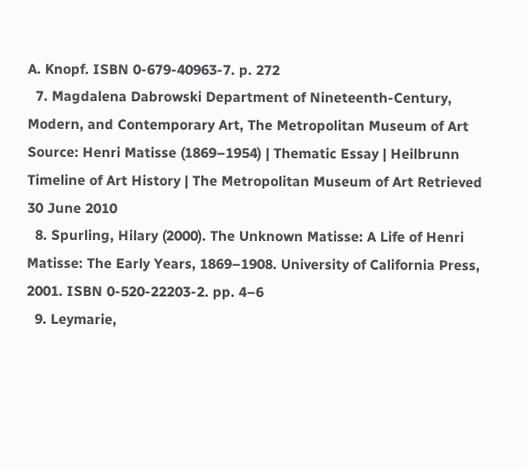A. Knopf. ISBN 0-679-40963-7. p. 272
  7. Magdalena Dabrowski Department of Nineteenth-Century, Modern, and Contemporary Art, The Metropolitan Museum of Art Source: Henri Matisse (1869–1954) | Thematic Essay | Heilbrunn Timeline of Art History | The Metropolitan Museum of Art Retrieved 30 June 2010
  8. Spurling, Hilary (2000). The Unknown Matisse: A Life of Henri Matisse: The Early Years, 1869–1908. University of California Press, 2001. ISBN 0-520-22203-2. pp. 4–6
  9. Leymarie,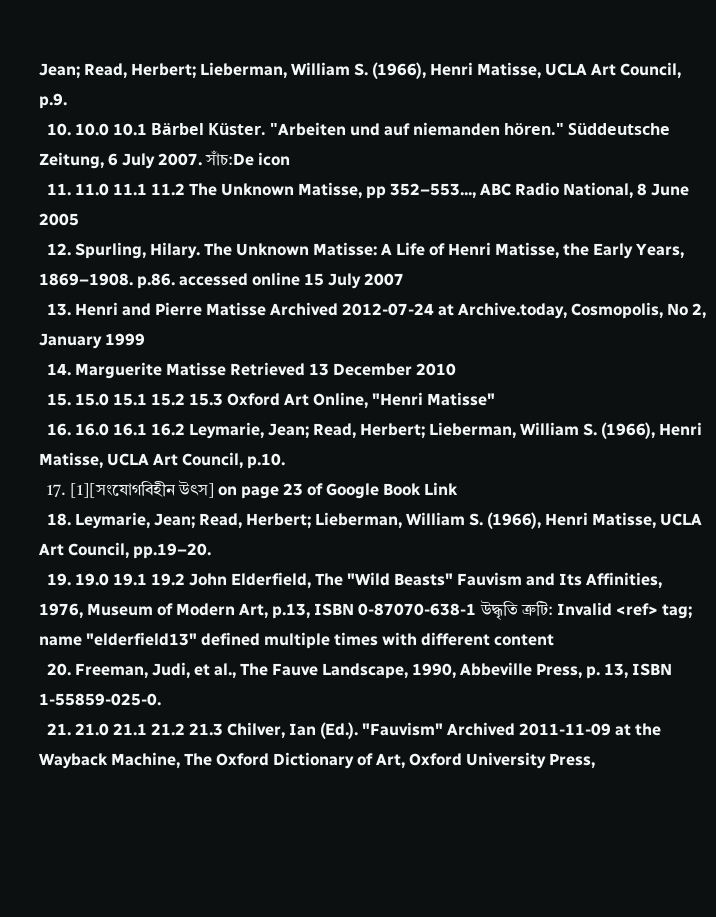Jean; Read, Herbert; Lieberman, William S. (1966), Henri Matisse, UCLA Art Council, p.9.
  10. 10.0 10.1 Bärbel Küster. "Arbeiten und auf niemanden hören." Süddeutsche Zeitung, 6 July 2007. সাঁচ:De icon
  11. 11.0 11.1 11.2 The Unknown Matisse, pp 352–553..., ABC Radio National, 8 June 2005
  12. Spurling, Hilary. The Unknown Matisse: A Life of Henri Matisse, the Early Years, 1869–1908. p.86. accessed online 15 July 2007
  13. Henri and Pierre Matisse Archived 2012-07-24 at Archive.today, Cosmopolis, No 2, January 1999
  14. Marguerite Matisse Retrieved 13 December 2010
  15. 15.0 15.1 15.2 15.3 Oxford Art Online, "Henri Matisse"
  16. 16.0 16.1 16.2 Leymarie, Jean; Read, Herbert; Lieberman, William S. (1966), Henri Matisse, UCLA Art Council, p.10.
  17. [1][সংযোগবিহীন উৎস] on page 23 of Google Book Link
  18. Leymarie, Jean; Read, Herbert; Lieberman, William S. (1966), Henri Matisse, UCLA Art Council, pp.19–20.
  19. 19.0 19.1 19.2 John Elderfield, The "Wild Beasts" Fauvism and Its Affinities, 1976, Museum of Modern Art, p.13, ISBN 0-87070-638-1 উদ্ধৃতি ত্ৰুটি: Invalid <ref> tag; name "elderfield13" defined multiple times with different content
  20. Freeman, Judi, et al., The Fauve Landscape, 1990, Abbeville Press, p. 13, ISBN 1-55859-025-0.
  21. 21.0 21.1 21.2 21.3 Chilver, Ian (Ed.). "Fauvism" Archived 2011-11-09 at the Wayback Machine, The Oxford Dictionary of Art, Oxford University Press,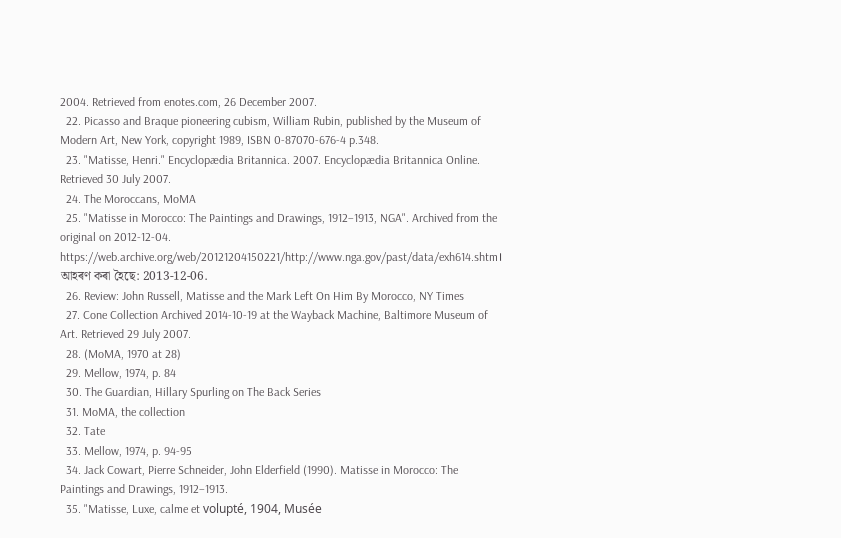2004. Retrieved from enotes.com, 26 December 2007.
  22. Picasso and Braque pioneering cubism, William Rubin, published by the Museum of Modern Art, New York, copyright 1989, ISBN 0-87070-676-4 p.348.
  23. "Matisse, Henri." Encyclopædia Britannica. 2007. Encyclopædia Britannica Online. Retrieved 30 July 2007.
  24. The Moroccans, MoMA
  25. "Matisse in Morocco: The Paintings and Drawings, 1912–1913, NGA". Archived from the original on 2012-12-04. https://web.archive.org/web/20121204150221/http://www.nga.gov/past/data/exh614.shtm। আহৰণ কৰা হৈছে: 2013-12-06.
  26. Review: John Russell, Matisse and the Mark Left On Him By Morocco, NY Times
  27. Cone Collection Archived 2014-10-19 at the Wayback Machine, Baltimore Museum of Art. Retrieved 29 July 2007.
  28. (MoMA, 1970 at 28)
  29. Mellow, 1974, p. 84
  30. The Guardian, Hillary Spurling on The Back Series
  31. MoMA, the collection
  32. Tate
  33. Mellow, 1974, p. 94-95
  34. Jack Cowart, Pierre Schneider, John Elderfield (1990). Matisse in Morocco: The Paintings and Drawings, 1912–1913.
  35. "Matisse, Luxe, calme et volupté, 1904, Musée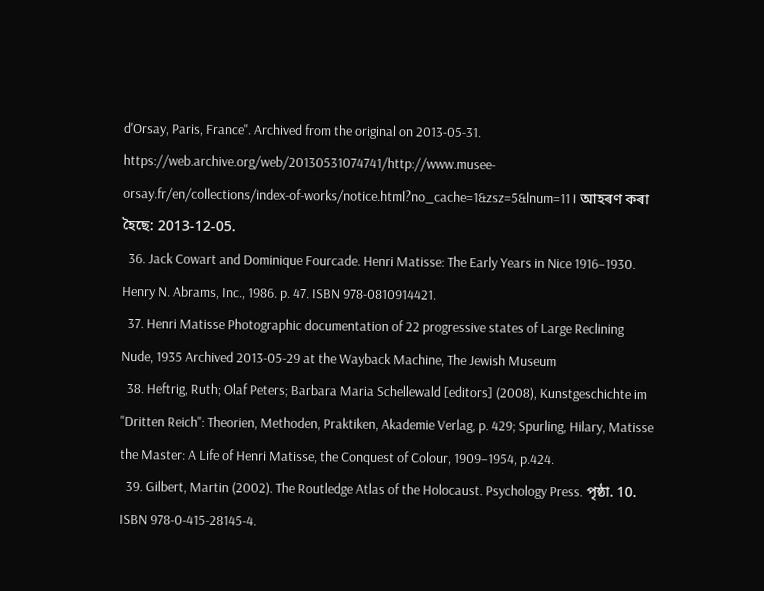d'Orsay, Paris, France". Archived from the original on 2013-05-31. https://web.archive.org/web/20130531074741/http://www.musee-orsay.fr/en/collections/index-of-works/notice.html?no_cache=1&zsz=5&lnum=11। আহৰণ কৰা হৈছে: 2013-12-05.
  36. Jack Cowart and Dominique Fourcade. Henri Matisse: The Early Years in Nice 1916–1930. Henry N. Abrams, Inc., 1986. p. 47. ISBN 978-0810914421.
  37. Henri Matisse Photographic documentation of 22 progressive states of Large Reclining Nude, 1935 Archived 2013-05-29 at the Wayback Machine, The Jewish Museum
  38. Heftrig, Ruth; Olaf Peters; Barbara Maria Schellewald [editors] (2008), Kunstgeschichte im "Dritten Reich": Theorien, Methoden, Praktiken, Akademie Verlag, p. 429; Spurling, Hilary, Matisse the Master: A Life of Henri Matisse, the Conquest of Colour, 1909–1954, p.424.
  39. Gilbert, Martin (2002). The Routledge Atlas of the Holocaust. Psychology Press. পৃষ্ঠা. 10. ISBN 978-0-415-28145-4.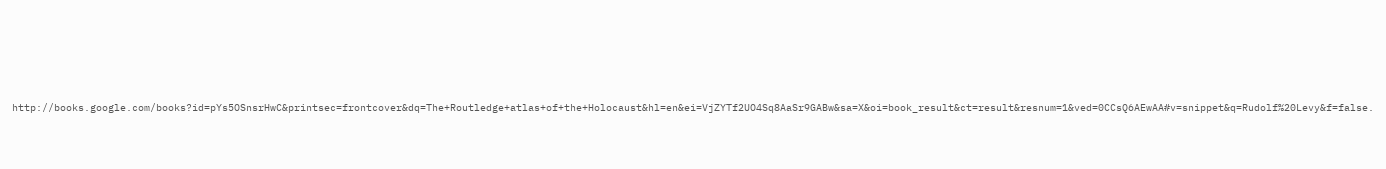http://books.google.com/books?id=pYs5OSnsrHwC&printsec=frontcover&dq=The+Routledge+atlas+of+the+Holocaust&hl=en&ei=VjZYTf2UO4Sq8AaSr9GABw&sa=X&oi=book_result&ct=result&resnum=1&ved=0CCsQ6AEwAA#v=snippet&q=Rudolf%20Levy&f=false.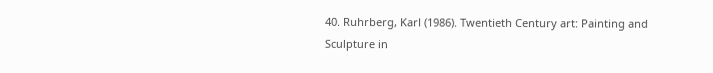40. Ruhrberg, Karl (1986). Twentieth Century art: Painting and Sculpture in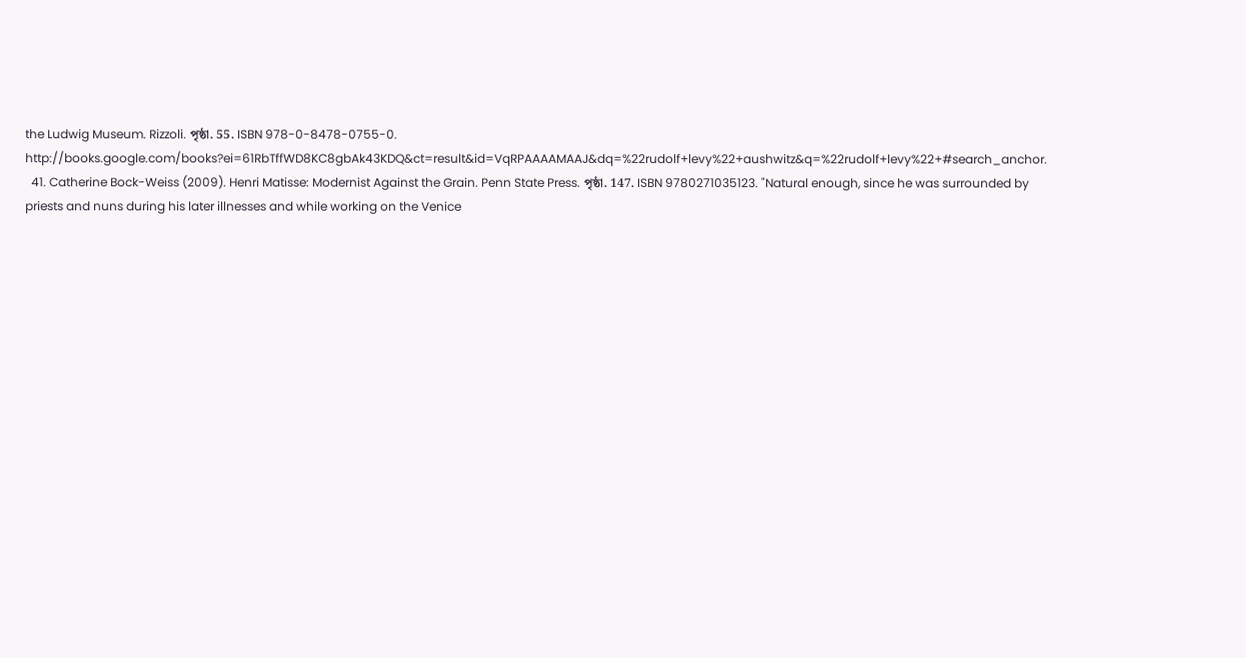the Ludwig Museum. Rizzoli. পৃষ্ঠা. 55. ISBN 978-0-8478-0755-0. http://books.google.com/books?ei=61RbTffWD8KC8gbAk43KDQ&ct=result&id=VqRPAAAAMAAJ&dq=%22rudolf+levy%22+aushwitz&q=%22rudolf+levy%22+#search_anchor.
  41. Catherine Bock-Weiss (2009). Henri Matisse: Modernist Against the Grain. Penn State Press. পৃষ্ঠা. 147. ISBN 9780271035123. "Natural enough, since he was surrounded by priests and nuns during his later illnesses and while working on the Venice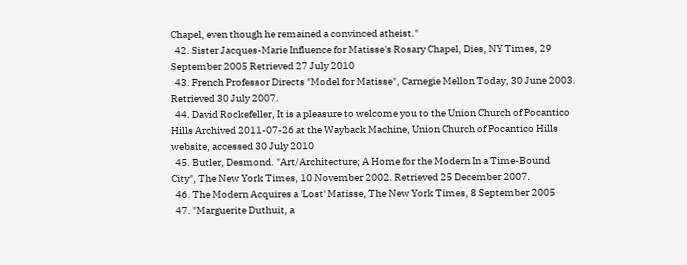Chapel, even though he remained a convinced atheist."
  42. Sister Jacques-Marie Influence for Matisse's Rosary Chapel, Dies, NY Times, 29 September 2005 Retrieved 27 July 2010
  43. French Professor Directs "Model for Matisse", Carnegie Mellon Today, 30 June 2003. Retrieved 30 July 2007.
  44. David Rockefeller, It is a pleasure to welcome you to the Union Church of Pocantico Hills Archived 2011-07-26 at the Wayback Machine, Union Church of Pocantico Hills website, accessed 30 July 2010
  45. Butler, Desmond. "Art/Architecture; A Home for the Modern In a Time-Bound City", The New York Times, 10 November 2002. Retrieved 25 December 2007.
  46. The Modern Acquires a 'Lost' Matisse, The New York Times, 8 September 2005
  47. "Marguerite Duthuit, a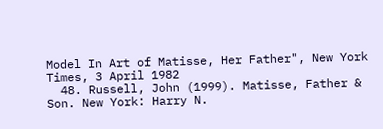Model In Art of Matisse, Her Father", New York Times, 3 April 1982
  48. Russell, John (1999). Matisse, Father & Son. New York: Harry N.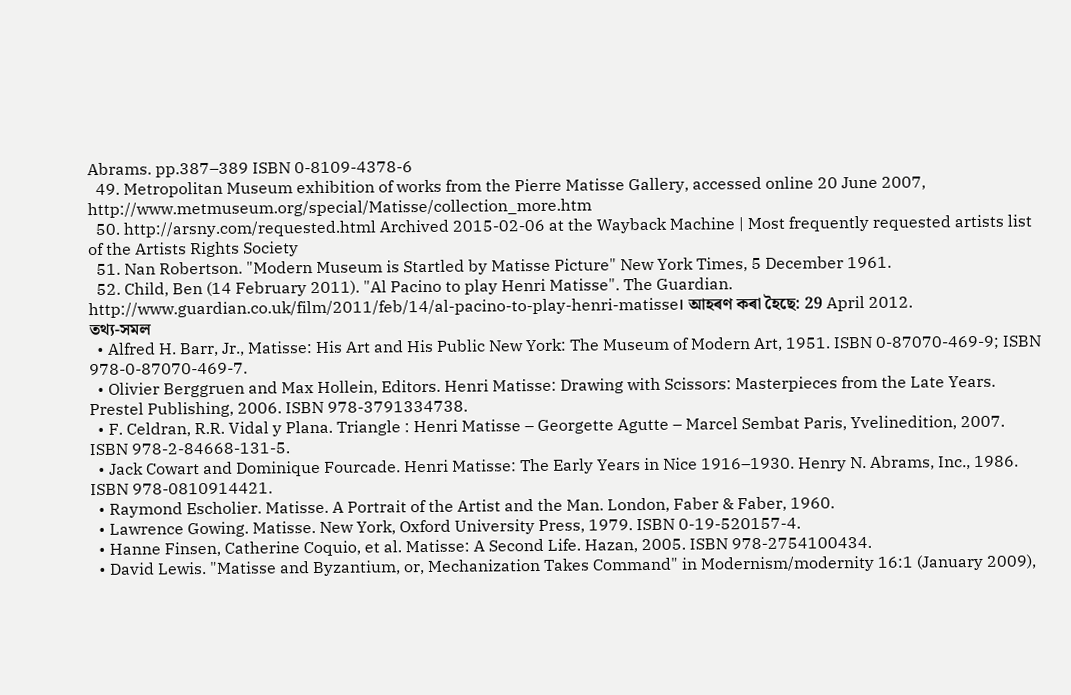Abrams. pp.387–389 ISBN 0-8109-4378-6
  49. Metropolitan Museum exhibition of works from the Pierre Matisse Gallery, accessed online 20 June 2007, http://www.metmuseum.org/special/Matisse/collection_more.htm
  50. http://arsny.com/requested.html Archived 2015-02-06 at the Wayback Machine | Most frequently requested artists list of the Artists Rights Society
  51. Nan Robertson. "Modern Museum is Startled by Matisse Picture" New York Times, 5 December 1961.
  52. Child, Ben (14 February 2011). "Al Pacino to play Henri Matisse". The Guardian. http://www.guardian.co.uk/film/2011/feb/14/al-pacino-to-play-henri-matisse। আহৰণ কৰা হৈছে: 29 April 2012.
তথ্য-সমল
  • Alfred H. Barr, Jr., Matisse: His Art and His Public New York: The Museum of Modern Art, 1951. ISBN 0-87070-469-9; ISBN 978-0-87070-469-7.
  • Olivier Berggruen and Max Hollein, Editors. Henri Matisse: Drawing with Scissors: Masterpieces from the Late Years. Prestel Publishing, 2006. ISBN 978-3791334738.
  • F. Celdran, R.R. Vidal y Plana. Triangle : Henri Matisse – Georgette Agutte – Marcel Sembat Paris, Yvelinedition, 2007. ISBN 978-2-84668-131-5.
  • Jack Cowart and Dominique Fourcade. Henri Matisse: The Early Years in Nice 1916–1930. Henry N. Abrams, Inc., 1986. ISBN 978-0810914421.
  • Raymond Escholier. Matisse. A Portrait of the Artist and the Man. London, Faber & Faber, 1960.
  • Lawrence Gowing. Matisse. New York, Oxford University Press, 1979. ISBN 0-19-520157-4.
  • Hanne Finsen, Catherine Coquio, et al. Matisse: A Second Life. Hazan, 2005. ISBN 978-2754100434.
  • David Lewis. "Matisse and Byzantium, or, Mechanization Takes Command" in Modernism/modernity 16:1 (January 2009),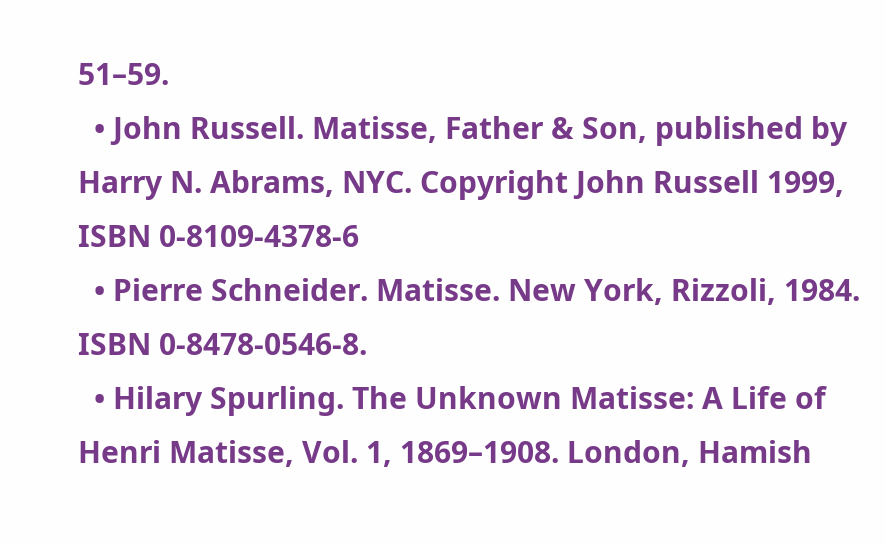51–59.
  • John Russell. Matisse, Father & Son, published by Harry N. Abrams, NYC. Copyright John Russell 1999, ISBN 0-8109-4378-6
  • Pierre Schneider. Matisse. New York, Rizzoli, 1984. ISBN 0-8478-0546-8.
  • Hilary Spurling. The Unknown Matisse: A Life of Henri Matisse, Vol. 1, 1869–1908. London, Hamish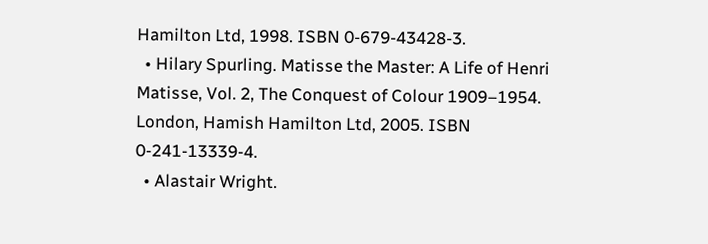Hamilton Ltd, 1998. ISBN 0-679-43428-3.
  • Hilary Spurling. Matisse the Master: A Life of Henri Matisse, Vol. 2, The Conquest of Colour 1909–1954. London, Hamish Hamilton Ltd, 2005. ISBN 0-241-13339-4.
  • Alastair Wright.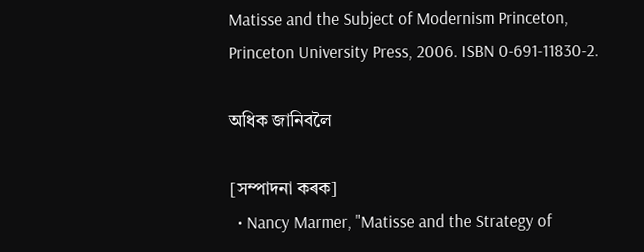Matisse and the Subject of Modernism Princeton, Princeton University Press, 2006. ISBN 0-691-11830-2.

অধিক জানিবলৈ

[সম্পাদনা কৰক]
  • Nancy Marmer, "Matisse and the Strategy of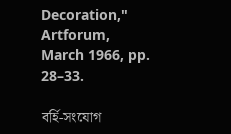Decoration," Artforum, March 1966, pp. 28–33.

বৰ্হি-সংযোগ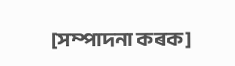[সম্পাদনা কৰক]